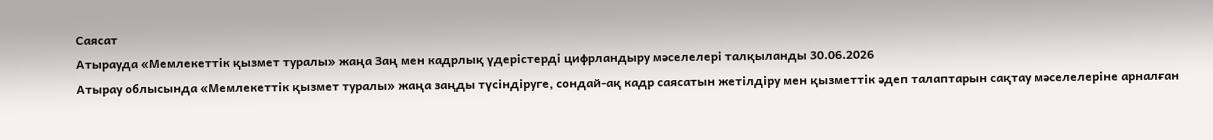Саясат
Атырауда «Мемлекеттік қызмет туралы» жаңа Заң мен кадрлық үдерістерді цифрландыру мәселелері талқыланды 30.06.2026
Атырау облысында «Мемлекеттік қызмет туралы» жаңа заңды түсіндіруге, сондай-ақ кадр саясатын жетілдіру мен қызметтік әдеп талаптарын сақтау мәселелеріне арналған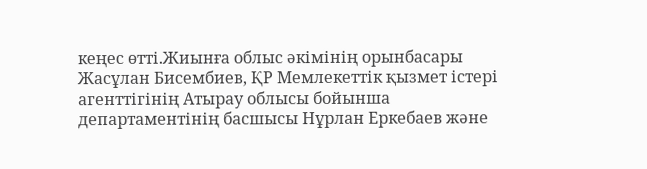кеңес өтті.Жиынға облыс әкімінің орынбасары Жасұлан Бисембиев, ҚР Мемлекеттік қызмет істері агенттігінің Атырау облысы бойынша департаментінің басшысы Нұрлан Еркебаев және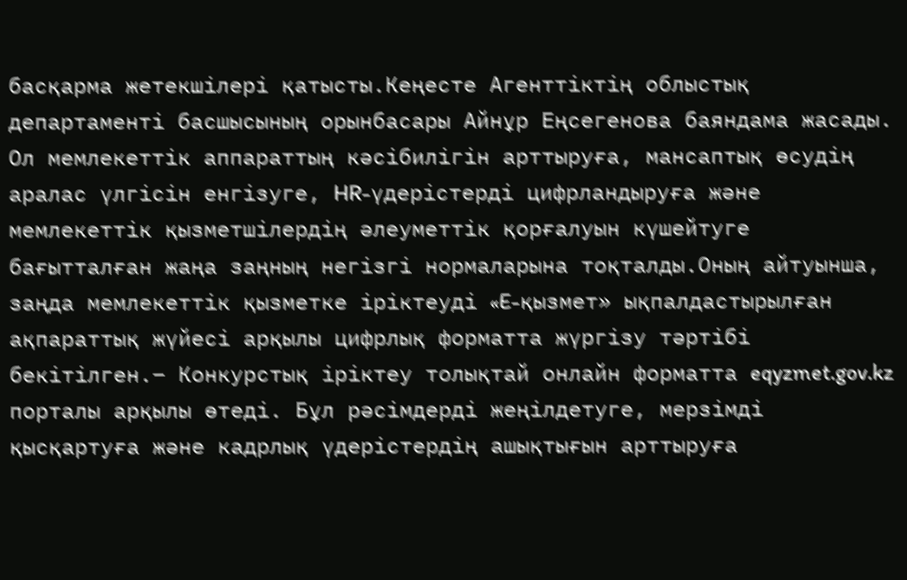басқарма жетекшілері қатысты.Кеңесте Агенттіктің облыстық департаменті басшысының орынбасары Айнұр Еңсегенова баяндама жасады. Ол мемлекеттік аппараттың кәсібилігін арттыруға, мансаптық өсудің аралас үлгісін енгізуге, HR-үдерістерді цифрландыруға және мемлекеттік қызметшілердің әлеуметтік қорғалуын күшейтуге бағытталған жаңа заңның негізгі нормаларына тоқталды.Оның айтуынша, заңда мемлекеттік қызметке іріктеуді «E-қызмет» ықпалдастырылған ақпараттық жүйесі арқылы цифрлық форматта жүргізу тәртібі бекітілген.– Конкурстық іріктеу толықтай онлайн форматта eqyzmet.gov.kz порталы арқылы өтеді. Бұл рәсімдерді жеңілдетуге, мерзімді қысқартуға және кадрлық үдерістердің ашықтығын арттыруға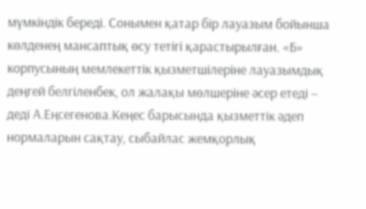мүмкіндік береді. Сонымен қатар бір лауазым бойынша көлденең мансаптық өсу тетігі қарастырылған. «Б» корпусының мемлекеттік қызметшілеріне лауазымдық деңгей белгіленбек, ол жалақы мөлшеріне әсер етеді – деді А.Еңсегенова.Кеңес барысында қызметтік әдеп нормаларын сақтау, сыбайлас жемқорлық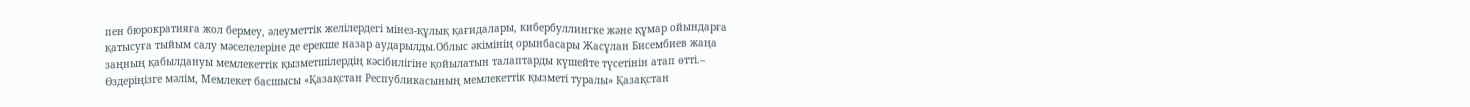пен бюрократияға жол бермеу, әлеуметтік желілердегі мінез-құлық қағидалары, кибербуллингке және құмар ойындарға қатысуға тыйым салу мәселелеріне де ерекше назар аударылды.Облыс әкімінің орынбасары Жасұлан Бисембиев жаңа заңның қабылдануы мемлекеттік қызметшілердің кәсібилігіне қойылатын талаптарды күшейте түсетінін атап өтті.– Өздеріңізге мәлім, Мемлекет басшысы «Қазақстан Республикасының мемлекеттік қызметі туралы» Қазақстан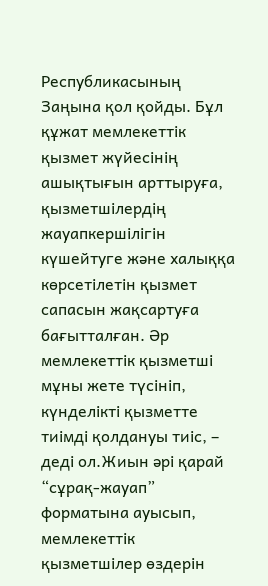Республикасының Заңына қол қойды. Бұл құжат мемлекеттік қызмет жүйесінің ашықтығын арттыруға, қызметшілердің жауапкершілігін күшейтуге және халыққа көрсетілетін қызмет сапасын жақсартуға бағытталған. Әр мемлекеттік қызметші мұны жете түсініп, күнделікті қызметте тиімді қолдануы тиіс, – деді ол.Жиын әрі қарай “сұрақ-жауап” форматына ауысып, мемлекеттік қызметшілер өздерін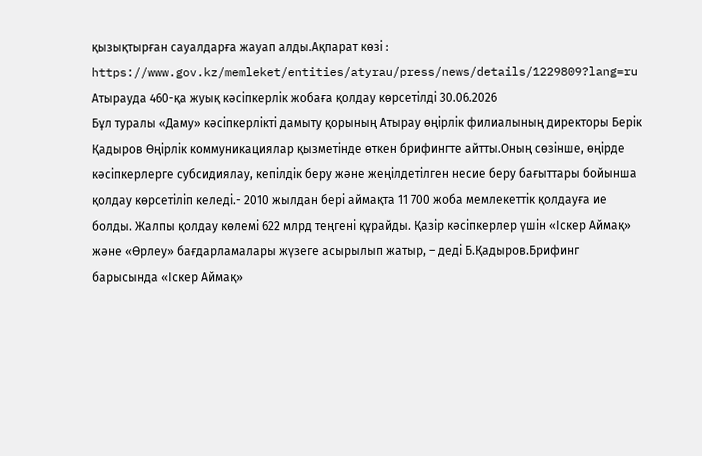қызықтырған сауалдарға жауап алды.Ақпарат көзі : https://www.gov.kz/memleket/entities/atyrau/press/news/details/1229809?lang=ru
Атырауда 460-қа жуық кәсіпкерлік жобаға қолдау көрсетілді 30.06.2026
Бұл туралы «Даму» кәсіпкерлікті дамыту қорының Атырау өңірлік филиалының директоры Берік Қадыров Өңірлік коммуникациялар қызметінде өткен брифингте айтты.Оның сөзінше, өңірде кәсіпкерлерге субсидиялау, кепілдік беру және жеңілдетілген несие беру бағыттары бойынша қолдау көрсетіліп келеді.- 2010 жылдан бері аймақта 11 700 жоба мемлекеттік қолдауға ие болды. Жалпы қолдау көлемі 622 млрд теңгені құрайды. Қазір кәсіпкерлер үшін «Іскер Аймақ» және «Өрлеу» бағдарламалары жүзеге асырылып жатыр, – деді Б.Қадыров.Брифинг барысында «Іскер Аймақ»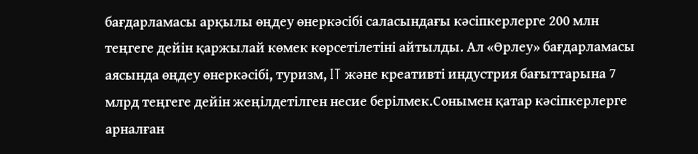бағдарламасы арқылы өңдеу өнеркәсібі саласындағы кәсіпкерлерге 200 млн теңгеге дейін қаржылай көмек көрсетілетіні айтылды. Ал «Өрлеу» бағдарламасы аясында өңдеу өнеркәсібі, туризм, IT және креативті индустрия бағыттарына 7 млрд теңгеге дейін жеңілдетілген несие берілмек.Сонымен қатар кәсіпкерлерге арналған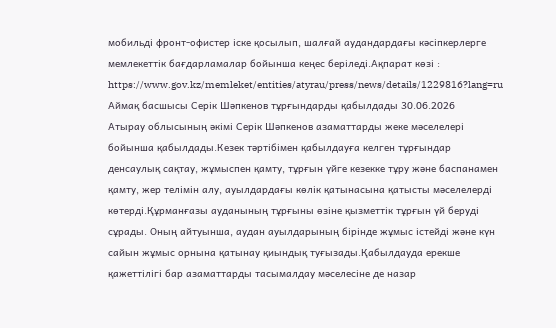мобильді фронт-офистер іске қосылып, шалғай аудандардағы кәсіпкерлерге мемлекеттік бағдарламалар бойынша кеңес беріледі.Ақпарат көзі : https://www.gov.kz/memleket/entities/atyrau/press/news/details/1229816?lang=ru
Аймақ басшысы Серік Шәпкенов тұрғындарды қабылдады 30.06.2026
Атырау облысының әкімі Серік Шәпкенов азаматтарды жеке мәселелері бойынша қабылдады.Кезек тәртібімен қабылдауға келген тұрғындар денсаулық сақтау, жұмыспен қамту, тұрғын үйге кезекке тұру және баспанамен қамту, жер телімін алу, ауылдардағы көлік қатынасына қатысты мәселелерді көтерді.Құрманғазы ауданының тұрғыны өзіне қызметтік тұрғын үй беруді сұрады. Оның айтуынша, аудан ауылдарының бірінде жұмыс істейді және күн сайын жұмыс орнына қатынау қиындық туғызады.Қабылдауда ерекше қажеттілігі бар азаматтарды тасымалдау мәселесіне де назар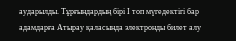аударылды. Тұрғындардың бірі І топ мүгедектігі бар адамдарға Атырау қаласында электронды билет алу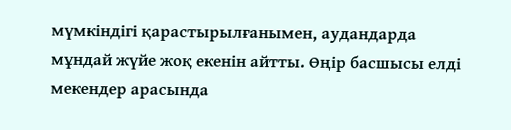мүмкіндігі қарастырылғанымен, аудандарда мұндай жүйе жоқ екенін айтты. Өңір басшысы елді мекендер арасында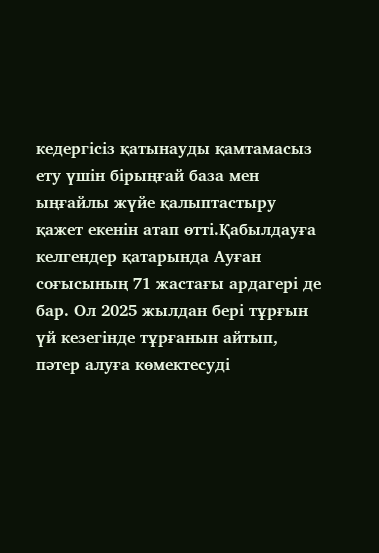кедергісіз қатынауды қамтамасыз ету үшін бірыңғай база мен ыңғайлы жүйе қалыптастыру қажет екенін атап өтті.Қабылдауға келгендер қатарында Ауған соғысының 71 жастағы ардагері де бар. Ол 2025 жылдан бері тұрғын үй кезегінде тұрғанын айтып, пәтер алуға көмектесуді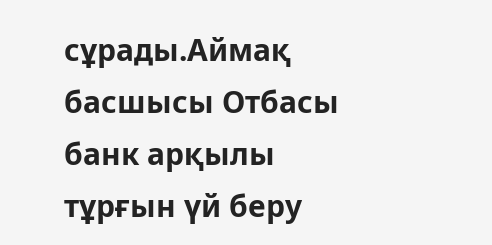сұрады.Аймақ басшысы Отбасы банк арқылы тұрғын үй беру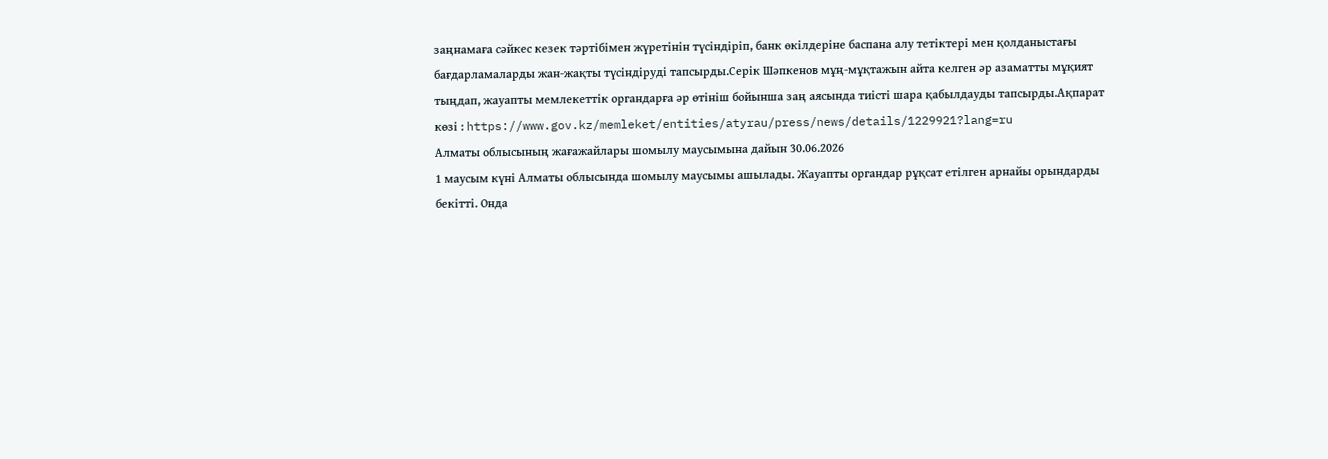заңнамаға сәйкес кезек тәртібімен жүретінін түсіндіріп, банк өкілдеріне баспана алу тетіктері мен қолданыстағы бағдарламаларды жан-жақты түсіндіруді тапсырды.Серік Шәпкенов мұң-мұқтажын айта келген әр азаматты мұқият тыңдап, жауапты мемлекеттік органдарға әр өтініш бойынша заң аясында тиісті шара қабылдауды тапсырды.Ақпарат көзі : https://www.gov.kz/memleket/entities/atyrau/press/news/details/1229921?lang=ru
Алматы облысының жағажайлары шомылу маусымына дайын 30.06.2026
1 маусым күні Алматы облысында шомылу маусымы ашылады. Жауапты органдар рұқсат етілген арнайы орындарды бекітті. Онда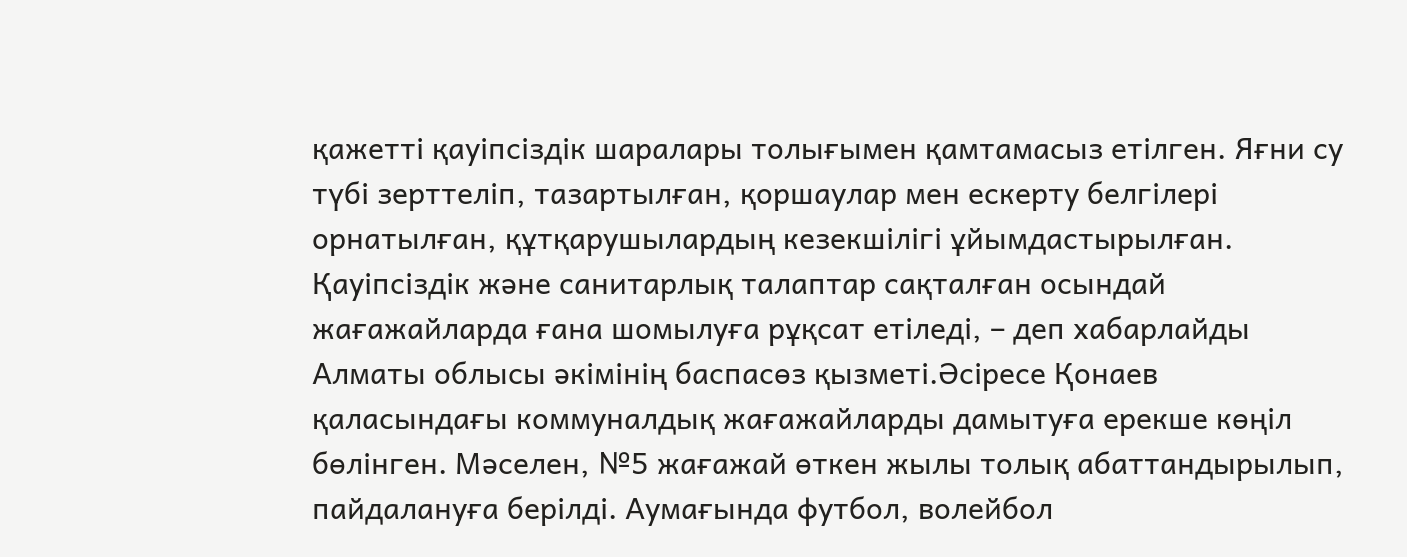қажетті қауіпсіздік шаралары толығымен қамтамасыз етілген. Яғни су түбі зерттеліп, тазартылған, қоршаулар мен ескерту белгілері орнатылған, құтқарушылардың кезекшілігі ұйымдастырылған. Қауіпсіздік және санитарлық талаптар сақталған осындай жағажайларда ғана шомылуға рұқсат етіледі, – деп хабарлайды Алматы облысы әкімінің баспасөз қызметі.Әсіресе Қонаев қаласындағы коммуналдық жағажайларды дамытуға ерекше көңіл бөлінген. Мәселен, №5 жағажай өткен жылы толық абаттандырылып, пайдалануға берілді. Аумағында футбол, волейбол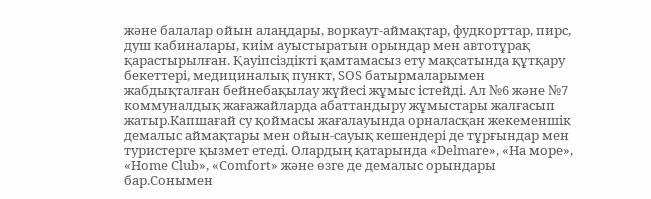және балалар ойын алаңдары, воркаут-аймақтар, фудкорттар, пирс, душ кабиналары, киім ауыстыратын орындар мен автотұрақ қарастырылған. Қауіпсіздікті қамтамасыз ету мақсатында құтқару бекеттері, медициналық пункт, SOS батырмаларымен жабдықталған бейнебақылау жүйесі жұмыс істейді. Ал №6 және №7 коммуналдық жағажайларда абаттандыру жұмыстары жалғасып жатыр.Капшағай су қоймасы жағалауында орналасқан жекеменшік демалыс аймақтары мен ойын-сауық кешендері де тұрғындар мен туристерге қызмет етеді. Олардың қатарында «Delmare», «На море», «Home Club», «Comfort» және өзге де демалыс орындары бар.Сонымен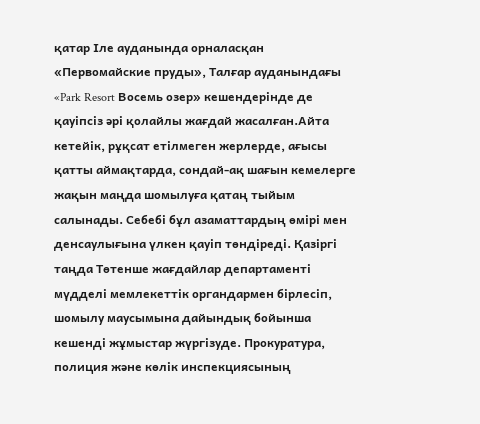қатар Іле ауданында орналасқан «Первомайские пруды», Талғар ауданындағы «Park Resort Восемь озер» кешендерінде де қауіпсіз әрі қолайлы жағдай жасалған.Айта кетейік, рұқсат етілмеген жерлерде, ағысы қатты аймақтарда, сондай-ақ шағын кемелерге жақын маңда шомылуға қатаң тыйым салынады. Себебі бұл азаматтардың өмірі мен денсаулығына үлкен қауіп төндіреді. Қазіргі таңда Төтенше жағдайлар департаменті мүдделі мемлекеттік органдармен бірлесіп, шомылу маусымына дайындық бойынша кешенді жұмыстар жүргізуде. Прокуратура, полиция және көлік инспекциясының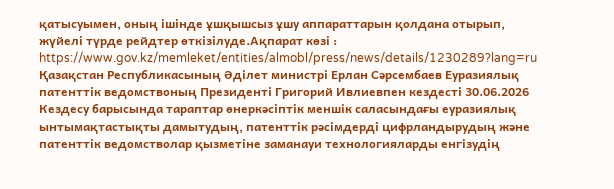қатысуымен, оның ішінде ұшқышсыз ұшу аппараттарын қолдана отырып, жүйелі түрде рейдтер өткізілуде.Ақпарат көзі : https://www.gov.kz/memleket/entities/almobl/press/news/details/1230289?lang=ru
Қазақстан Республикасының Әділет министрі Ерлан Сәрсембаев Еуразиялық патенттік ведомствоның Президенті Григорий Ивлиевпен кездесті 30.06.2026
Кездесу барысында тараптар өнеркәсіптік меншік саласындағы еуразиялық ынтымақтастықты дамытудың, патенттік рәсімдерді цифрландырудың және патенттік ведомстволар қызметіне заманауи технологияларды енгізудің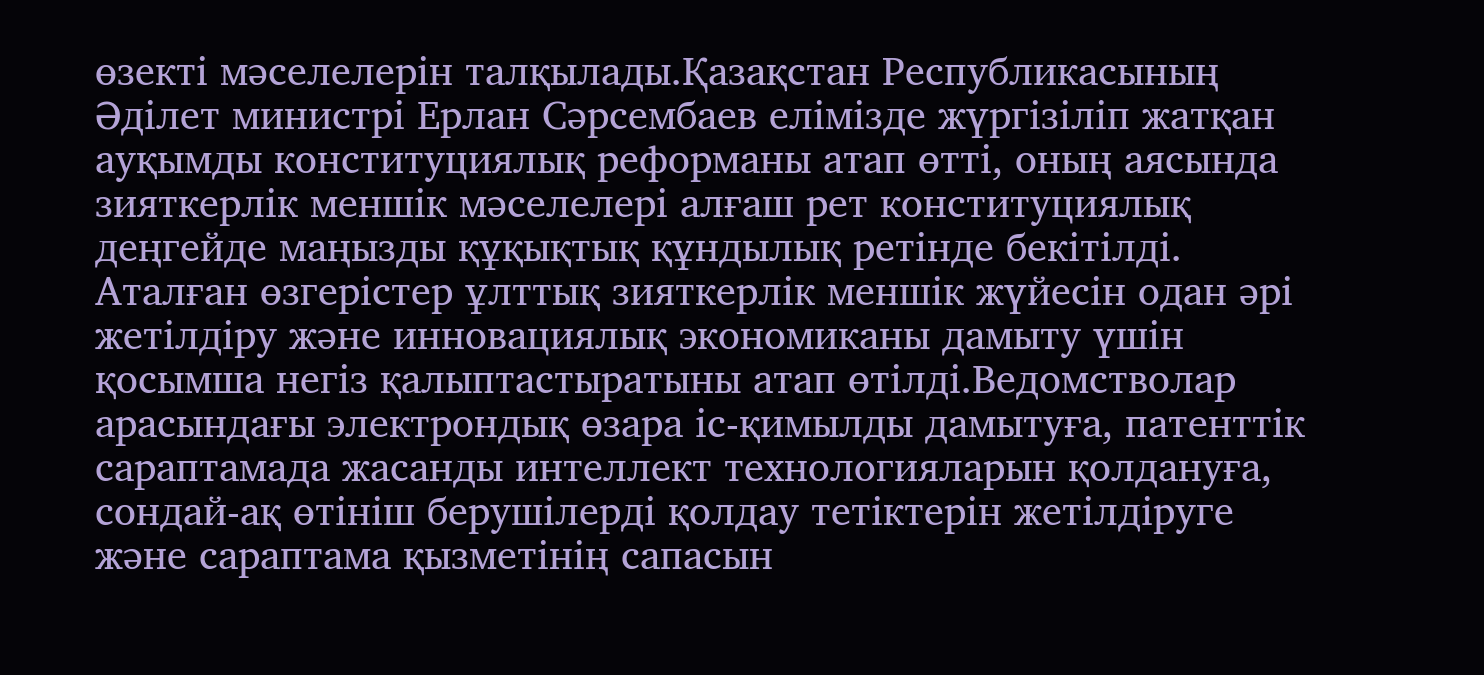өзекті мәселелерін талқылады.Қазақстан Республикасының Әділет министрі Ерлан Сәрсембаев елімізде жүргізіліп жатқан ауқымды конституциялық реформаны атап өтті, оның аясында зияткерлік меншік мәселелері алғаш рет конституциялық деңгейде маңызды құқықтық құндылық ретінде бекітілді. Аталған өзгерістер ұлттық зияткерлік меншік жүйесін одан әрі жетілдіру және инновациялық экономиканы дамыту үшін қосымша негіз қалыптастыратыны атап өтілді.Ведомстволар арасындағы электрондық өзара іс-қимылды дамытуға, патенттік сараптамада жасанды интеллект технологияларын қолдануға, сондай-ақ өтініш берушілерді қолдау тетіктерін жетілдіруге және сараптама қызметінің сапасын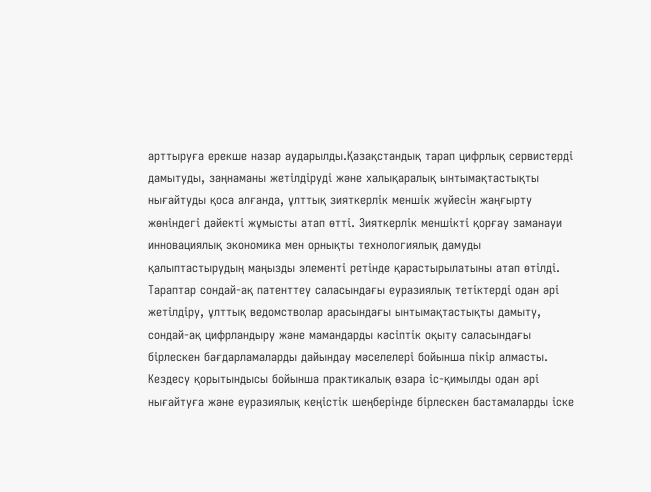арттыруға ерекше назар аударылды.Қазақстандық тарап цифрлық сервистерді дамытуды, заңнаманы жетілдіруді және халықаралық ынтымақтастықты нығайтуды қоса алғанда, ұлттық зияткерлік меншік жүйесін жаңғырту жөніндегі дәйекті жұмысты атап өтті. Зияткерлік меншікті қорғау заманауи инновациялық экономика мен орнықты технологиялық дамуды қалыптастырудың маңызды элементі ретінде қарастырылатыны атап өтілді. Тараптар сондай-ақ патенттеу саласындағы еуразиялық тетіктерді одан әрі жетілдіру, ұлттық ведомстволар арасындағы ынтымақтастықты дамыту, сондай-ақ цифрландыру және мамандарды кәсіптік оқыту саласындағы бірлескен бағдарламаларды дайындау мәселелері бойынша пікір алмасты. Кездесу қорытындысы бойынша практикалық өзара іс-қимылды одан әрі нығайтуға және еуразиялық кеңістік шеңберінде бірлескен бастамаларды іске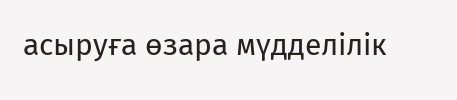асыруға өзара мүдделілік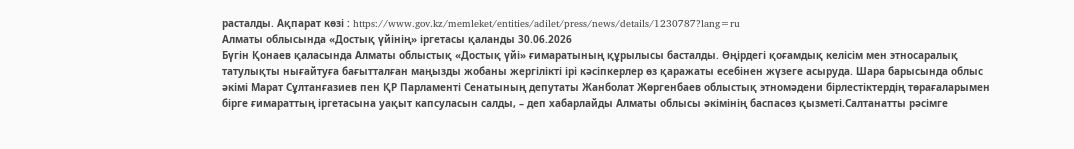расталды. Ақпарат көзі : https://www.gov.kz/memleket/entities/adilet/press/news/details/1230787?lang=ru
Алматы облысында «Достық үйінің» іргетасы қаланды 30.06.2026
Бүгін Қонаев қаласында Алматы облыстық «Достық үйі» ғимаратының құрылысы басталды. Өңірдегі қоғамдық келісім мен этносаралық татулықты нығайтуға бағытталған маңызды жобаны жергілікті ірі кәсіпкерлер өз қаражаты есебінен жүзеге асыруда. Шара барысында облыс әкімі Марат Сұлтанғазиев пен ҚР Парламенті Сенатының депутаты Жанболат Жөргенбаев облыстық этномәдени бірлестіктердің төрағаларымен бірге ғимараттың іргетасына уақыт капсуласын салды, – деп хабарлайды Алматы облысы әкімінің баспасөз қызметі.Салтанатты рәсімге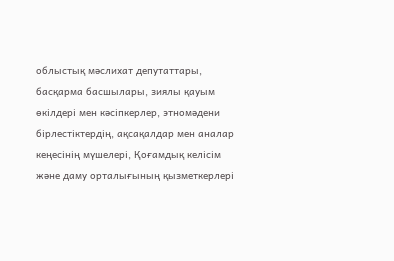облыстық мәслихат депутаттары, басқарма басшылары, зиялы қауым өкілдері мен кәсіпкерлер, этномәдени бірлестіктердің, ақсақалдар мен аналар кеңесінің мүшелері, Қоғамдық келісім және даму орталығының қызметкерлері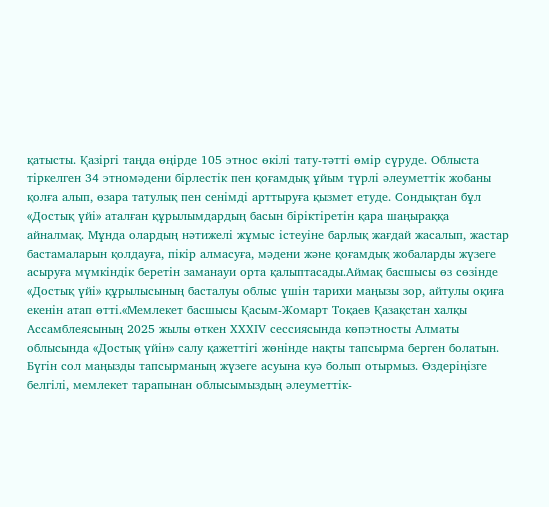қатысты. Қазіргі таңда өңірде 105 этнос өкілі тату-тәтті өмір сүруде. Облыста тіркелген 34 этномәдени бірлестік пен қоғамдық ұйым түрлі әлеуметтік жобаны қолға алып, өзара татулық пен сенімді арттыруға қызмет етуде. Сондықтан бұл «Достық үйі» аталған құрылымдардың басын біріктіретін қара шаңыраққа айналмақ. Мұнда олардың нәтижелі жұмыс істеуіне барлық жағдай жасалып, жастар бастамаларын қолдауға, пікір алмасуға, мәдени және қоғамдық жобаларды жүзеге асыруға мүмкіндік беретін заманауи орта қалыптасады.Аймақ басшысы өз сөзінде «Достық үйі» құрылысының басталуы облыс үшін тарихи маңызы зор, айтулы оқиға екенін атап өтті.«Мемлекет басшысы Қасым-Жомарт Тоқаев Қазақстан халқы Ассамблеясының 2025 жылы өткен ХХХІV сессиясында көпэтносты Алматы облысында «Достық үйін» салу қажеттігі жөнінде нақты тапсырма берген болатын. Бүгін сол маңызды тапсырманың жүзеге асуына куә болып отырмыз. Өздеріңізге белгілі, мемлекет тарапынан облысымыздың әлеуметтік-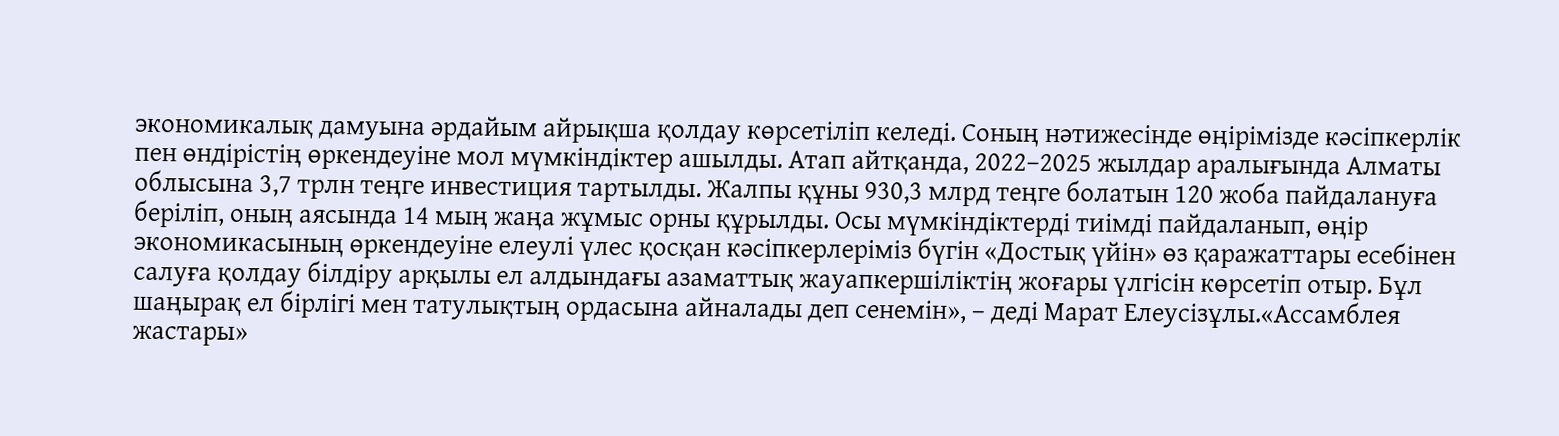экономикалық дамуына әрдайым айрықша қолдау көрсетіліп келеді. Соның нәтижесінде өңірімізде кәсіпкерлік пен өндірістің өркендеуіне мол мүмкіндіктер ашылды. Атап айтқанда, 2022–2025 жылдар аралығында Алматы облысына 3,7 трлн теңге инвестиция тартылды. Жалпы құны 930,3 млрд теңге болатын 120 жоба пайдалануға беріліп, оның аясында 14 мың жаңа жұмыс орны құрылды. Осы мүмкіндіктерді тиімді пайдаланып, өңір экономикасының өркендеуіне елеулі үлес қосқан кәсіпкерлеріміз бүгін «Достық үйін» өз қаражаттары есебінен салуға қолдау білдіру арқылы ел алдындағы азаматтық жауапкершіліктің жоғары үлгісін көрсетіп отыр. Бұл шаңырақ ел бірлігі мен татулықтың ордасына айналады деп сенемін», – деді Марат Елеусізұлы.«Ассамблея жастары»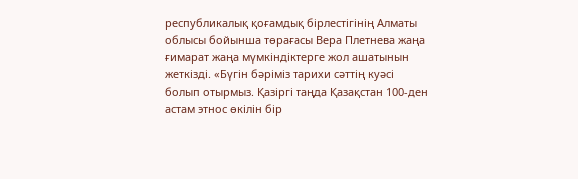республикалық қоғамдық бірлестігінің Алматы облысы бойынша төрағасы Вера Плетнева жаңа ғимарат жаңа мүмкіндіктерге жол ашатынын жеткізді. «Бүгін бәріміз тарихи сәттің куәсі болып отырмыз. Қазіргі таңда Қазақстан 100-ден астам этнос өкілін бір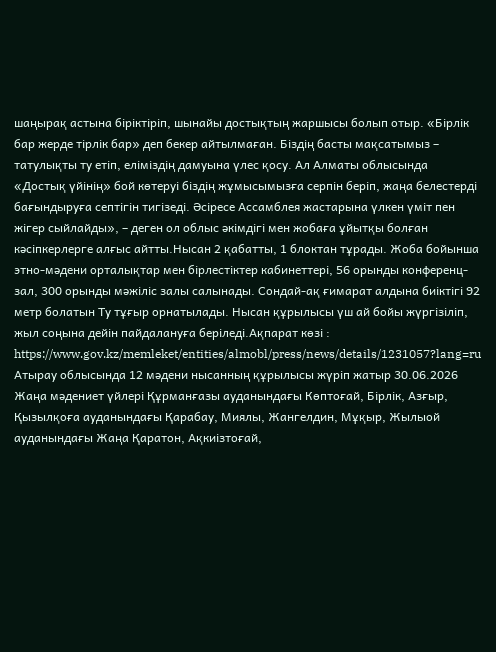шаңырақ астына біріктіріп, шынайы достықтың жаршысы болып отыр. «Бірлік бар жерде тірлік бар» деп бекер айтылмаған. Біздің басты мақсатымыз – татулықты ту етіп, еліміздің дамуына үлес қосу. Ал Алматы облысында «Достық үйінің» бой көтеруі біздің жұмысымызға серпін беріп, жаңа белестерді бағындыруға септігін тигізеді. Әсіресе Ассамблея жастарына үлкен үміт пен жігер сыйлайды», – деген ол облыс әкімдігі мен жобаға ұйытқы болған кәсіпкерлерге алғыс айтты.Нысан 2 қабатты, 1 блоктан тұрады. Жоба бойынша этно-мәдени орталықтар мен бірлестіктер кабинеттері, 56 орынды конференц-зал, 300 орынды мәжіліс залы салынады. Сондай-ақ ғимарат алдына биіктігі 92 метр болатын Ту тұғыр орнатылады. Нысан құрылысы үш ай бойы жүргізіліп, жыл соңына дейін пайдалануға беріледі.Ақпарат көзі : https://www.gov.kz/memleket/entities/almobl/press/news/details/1231057?lang=ru
Атырау облысында 12 мәдени нысанның құрылысы жүріп жатыр 30.06.2026
Жаңа мәдениет үйлері Құрманғазы ауданындағы Көптоғай, Бірлік, Азғыр, Қызылқоға ауданындағы Қарабау, Миялы, Жангелдин, Мұқыр, Жылыой ауданындағы Жаңа Қаратон, Ақкиізтоғай,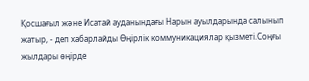Қосшағыл және Исатай ауданындағы Нарын ауылдарында салынып жатыр, - деп хабарлайды Өңірлік коммуникациялар қызметі.Соңғы жылдары өңірде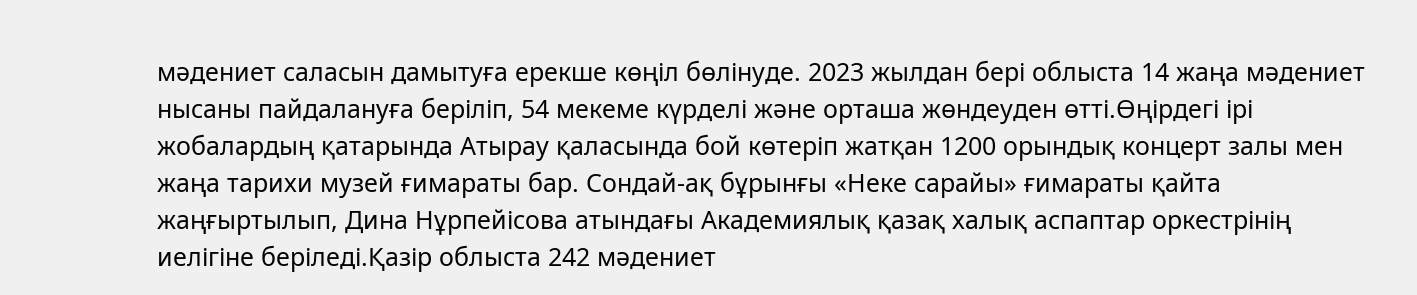мәдениет саласын дамытуға ерекше көңіл бөлінуде. 2023 жылдан бері облыста 14 жаңа мәдениет нысаны пайдалануға беріліп, 54 мекеме күрделі және орташа жөндеуден өтті.Өңірдегі ірі жобалардың қатарында Атырау қаласында бой көтеріп жатқан 1200 орындық концерт залы мен жаңа тарихи музей ғимараты бар. Сондай-ақ бұрынғы «Неке сарайы» ғимараты қайта жаңғыртылып, Дина Нұрпейісова атындағы Академиялық қазақ халық аспаптар оркестрінің иелігіне беріледі.Қазір облыста 242 мәдениет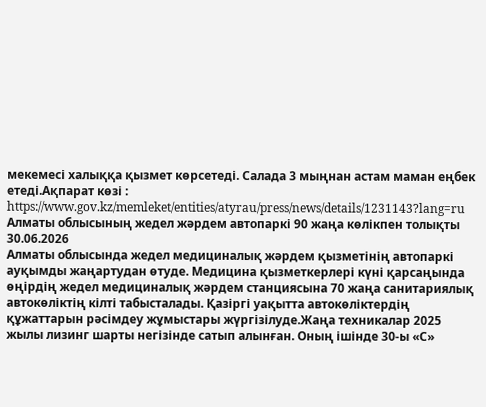мекемесі халыққа қызмет көрсетеді. Салада 3 мыңнан астам маман еңбек етеді.Ақпарат көзі : https://www.gov.kz/memleket/entities/atyrau/press/news/details/1231143?lang=ru
Алматы облысының жедел жәрдем автопаркі 90 жаңа көлікпен толықты 30.06.2026
Алматы облысында жедел медициналық жәрдем қызметінің автопаркі ауқымды жаңартудан өтуде. Медицина қызметкерлері күні қарсаңында өңірдің жедел медициналық жәрдем станциясына 70 жаңа санитариялық автокөліктің кілті табысталады. Қазіргі уақытта автокөліктердің құжаттарын рәсімдеу жұмыстары жүргізілуде.Жаңа техникалар 2025 жылы лизинг шарты негізінде сатып алынған. Оның ішінде 30-ы «С»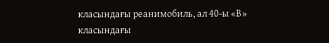класындағы реанимобиль, ал 40-ы «В» класындағы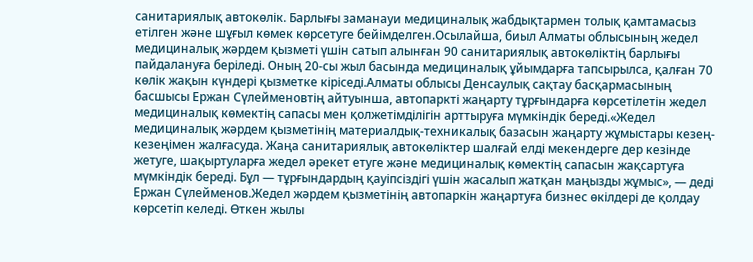санитариялық автокөлік. Барлығы заманауи медициналық жабдықтармен толық қамтамасыз етілген және шұғыл көмек көрсетуге бейімделген.Осылайша, биыл Алматы облысының жедел медициналық жәрдем қызметі үшін сатып алынған 90 санитариялық автокөліктің барлығы пайдалануға беріледі. Оның 20-сы жыл басында медициналық ұйымдарға тапсырылса, қалған 70 көлік жақын күндері қызметке кіріседі.Алматы облысы Денсаулық сақтау басқармасының басшысы Ержан Сүлейменовтің айтуынша, автопаркті жаңарту тұрғындарға көрсетілетін жедел медициналық көмектің сапасы мен қолжетімділігін арттыруға мүмкіндік береді.«Жедел медициналық жәрдем қызметінің материалдық-техникалық базасын жаңарту жұмыстары кезең-кезеңімен жалғасуда. Жаңа санитариялық автокөліктер шалғай елді мекендерге дер кезінде жетуге, шақыртуларға жедел әрекет етуге және медициналық көмектің сапасын жақсартуға мүмкіндік береді. Бұл — тұрғындардың қауіпсіздігі үшін жасалып жатқан маңызды жұмыс», — деді Ержан Сүлейменов.Жедел жәрдем қызметінің автопаркін жаңартуға бизнес өкілдері де қолдау көрсетіп келеді. Өткен жылы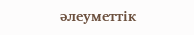әлеуметтік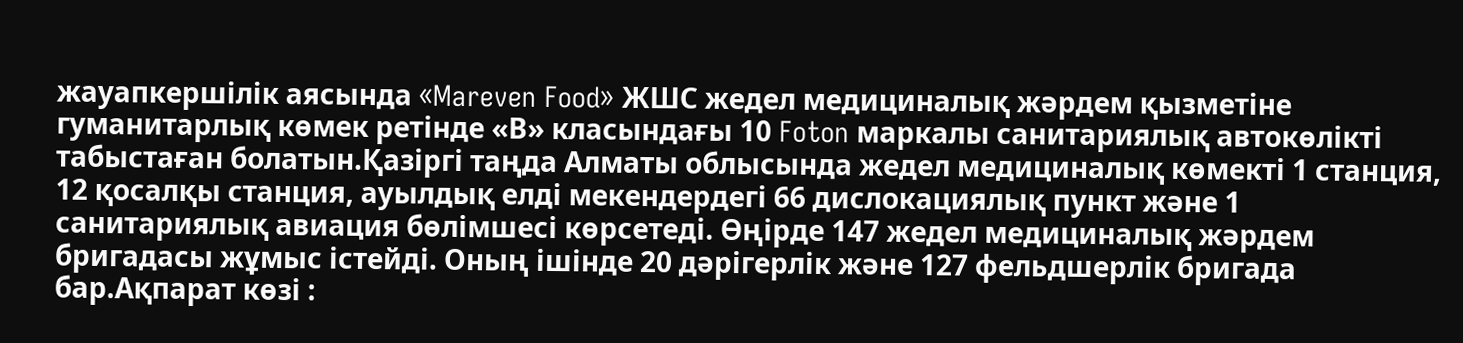жауапкершілік аясында «Mareven Food» ЖШС жедел медициналық жәрдем қызметіне гуманитарлық көмек ретінде «В» класындағы 10 Foton маркалы санитариялық автокөлікті табыстаған болатын.Қазіргі таңда Алматы облысында жедел медициналық көмекті 1 станция, 12 қосалқы станция, ауылдық елді мекендердегі 66 дислокациялық пункт және 1 санитариялық авиация бөлімшесі көрсетеді. Өңірде 147 жедел медициналық жәрдем бригадасы жұмыс істейді. Оның ішінде 20 дәрігерлік және 127 фельдшерлік бригада бар.Ақпарат көзі :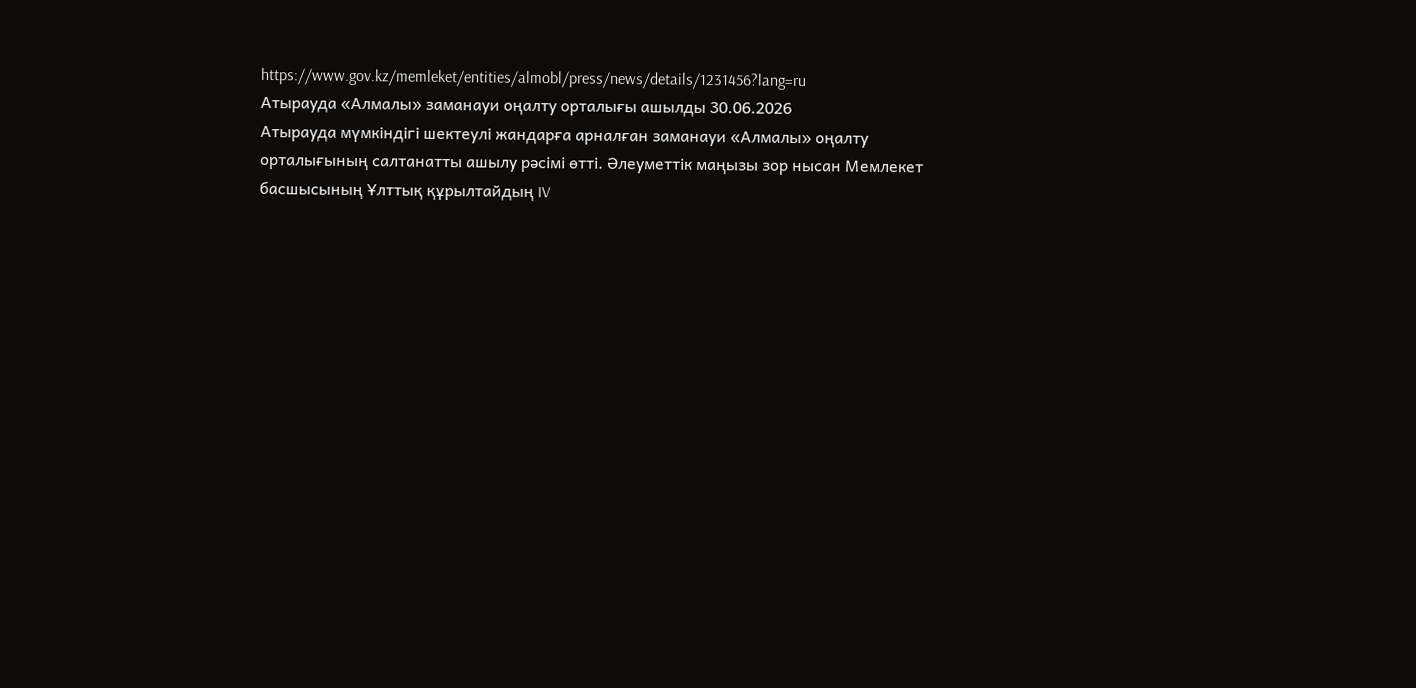https://www.gov.kz/memleket/entities/almobl/press/news/details/1231456?lang=ru
Атырауда «Алмалы» заманауи оңалту орталығы ашылды 30.06.2026
Атырауда мүмкіндігі шектеулі жандарға арналған заманауи «Алмалы» оңалту орталығының салтанатты ашылу рәсімі өтті. Әлеуметтік маңызы зор нысан Мемлекет басшысының Ұлттық құрылтайдың IV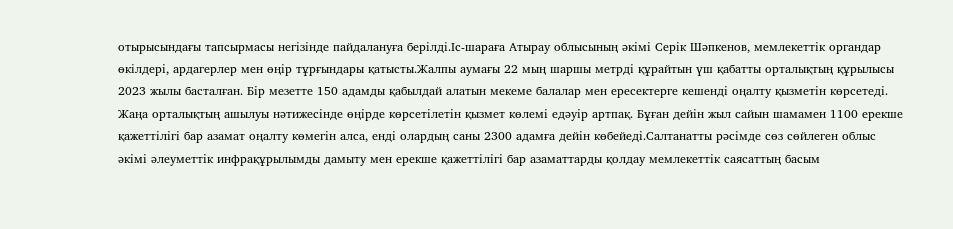отырысындағы тапсырмасы негізінде пайдалануға берілді.Іс-шараға Атырау облысының әкімі Серік Шәпкенов, мемлекеттік органдар өкілдері, ардагерлер мен өңір тұрғындары қатысты.Жалпы аумағы 22 мың шаршы метрді құрайтын үш қабатты орталықтың құрылысы 2023 жылы басталған. Бір мезетте 150 адамды қабылдай алатын мекеме балалар мен ересектерге кешенді оңалту қызметін көрсетеді. Жаңа орталықтың ашылуы нәтижесінде өңірде көрсетілетін қызмет көлемі едәуір артпақ. Бұған дейін жыл сайын шамамен 1100 ерекше қажеттілігі бар азамат оңалту көмегін алса, енді олардың саны 2300 адамға дейін көбейеді.Салтанатты рәсімде сөз сөйлеген облыс әкімі әлеуметтік инфрақұрылымды дамыту мен ерекше қажеттілігі бар азаматтарды қолдау мемлекеттік саясаттың басым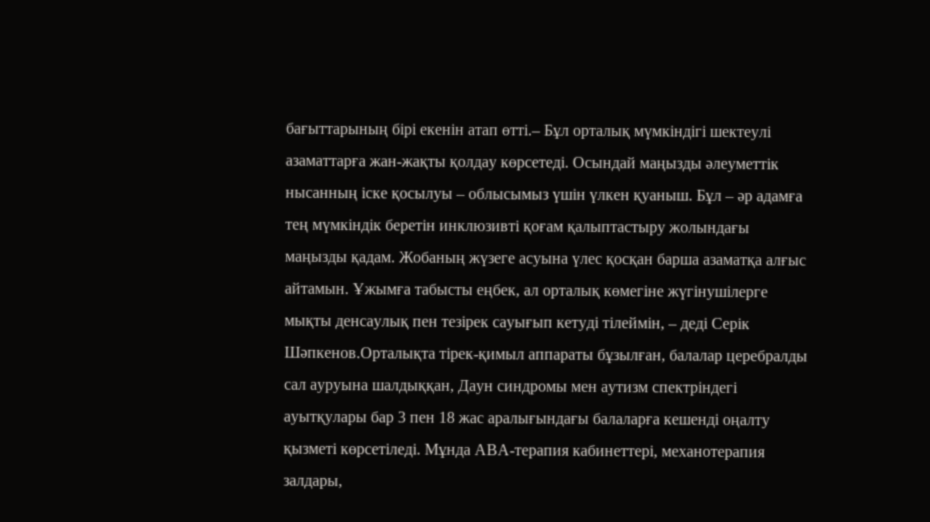бағыттарының бірі екенін атап өтті.– Бұл орталық мүмкіндігі шектеулі азаматтарға жан-жақты қолдау көрсетеді. Осындай маңызды әлеуметтік нысанның іске қосылуы – облысымыз үшін үлкен қуаныш. Бұл – әр адамға тең мүмкіндік беретін инклюзивті қоғам қалыптастыру жолындағы маңызды қадам. Жобаның жүзеге асуына үлес қосқан барша азаматқа алғыс айтамын. Ұжымға табысты еңбек, ал орталық көмегіне жүгінушілерге мықты денсаулық пен тезірек сауығып кетуді тілеймін, – деді Серік Шәпкенов.Орталықта тірек-қимыл аппараты бұзылған, балалар церебралды сал ауруына шалдыққан, Даун синдромы мен аутизм спектріндегі ауытқулары бар 3 пен 18 жас аралығындағы балаларға кешенді оңалту қызметі көрсетіледі. Мұнда АВА-терапия кабинеттері, механотерапия залдары,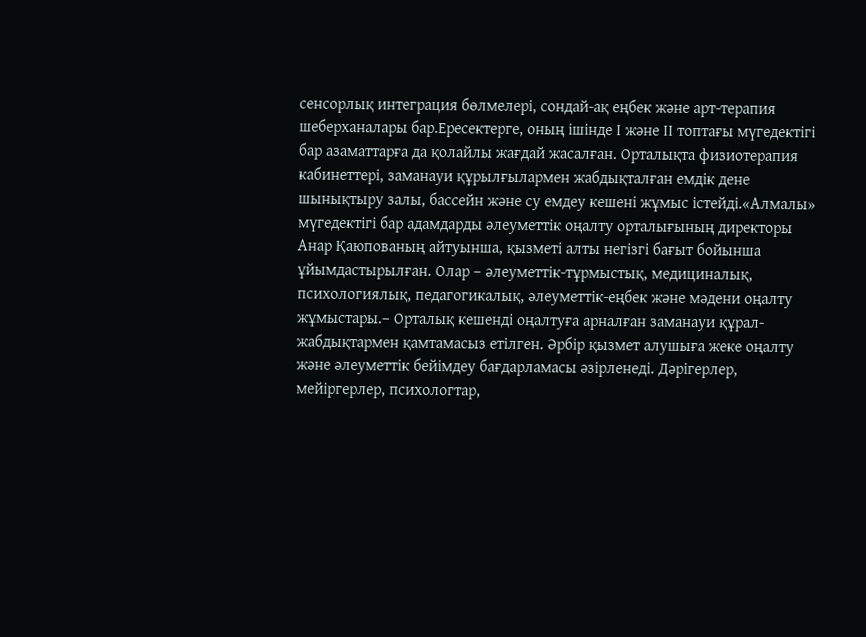сенсорлық интеграция бөлмелері, сондай-ақ еңбек және арт-терапия шеберханалары бар.Ересектерге, оның ішінде І және ІІ топтағы мүгедектігі бар азаматтарға да қолайлы жағдай жасалған. Орталықта физиотерапия кабинеттері, заманауи құрылғылармен жабдықталған емдік дене шынықтыру залы, бассейн және су емдеу кешені жұмыс істейді.«Алмалы» мүгедектігі бар адамдарды әлеуметтік оңалту орталығының директоры Анар Қаюпованың айтуынша, қызметі алты негізгі бағыт бойынша ұйымдастырылған. Олар – әлеуметтік-тұрмыстық, медициналық, психологиялық, педагогикалық, әлеуметтік-еңбек және мәдени оңалту жұмыстары.– Орталық кешенді оңалтуға арналған заманауи құрал-жабдықтармен қамтамасыз етілген. Әрбір қызмет алушыға жеке оңалту және әлеуметтік бейімдеу бағдарламасы әзірленеді. Дәрігерлер, мейіргерлер, психологтар,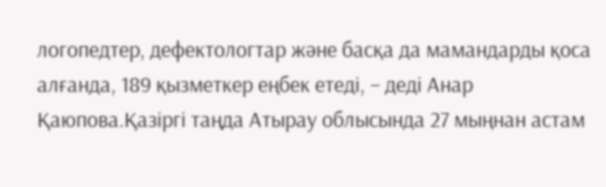логопедтер, дефектологтар және басқа да мамандарды қоса алғанда, 189 қызметкер еңбек етеді, – деді Анар Қаюпова.Қазіргі таңда Атырау облысында 27 мыңнан астам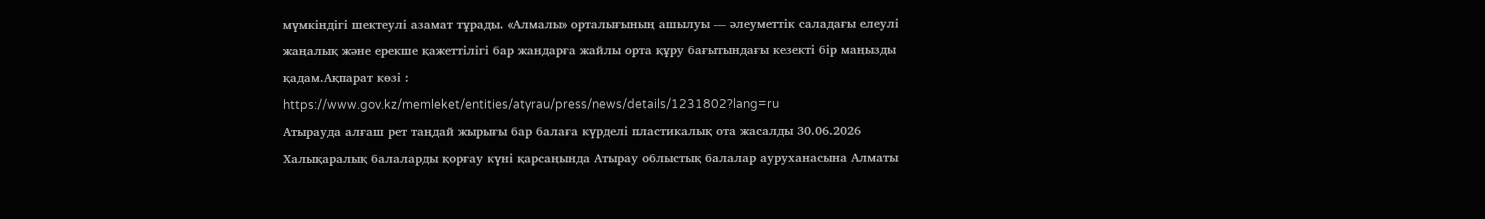мүмкіндігі шектеулі азамат тұрады. «Алмалы» орталығының ашылуы — әлеуметтік саладағы елеулі жаңалық және ерекше қажеттілігі бар жандарға жайлы орта құру бағытындағы кезекті бір маңызды қадам.Ақпарат көзі : https://www.gov.kz/memleket/entities/atyrau/press/news/details/1231802?lang=ru
Атырауда алғаш рет таңдай жырығы бар балаға күрделі пластикалық ота жасалды 30.06.2026
Халықаралық балаларды қорғау күні қарсаңында Атырау облыстық балалар ауруханасына Алматы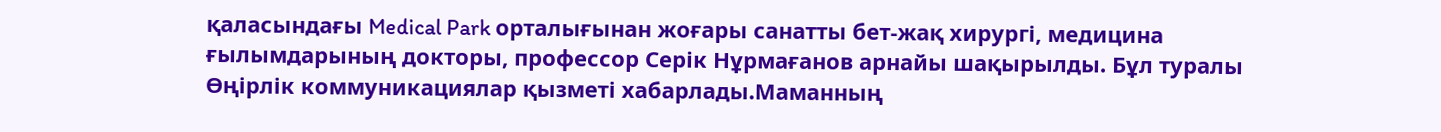қаласындағы Medical Park орталығынан жоғары санатты бет-жақ хирургі, медицина ғылымдарының докторы, профессор Серік Нұрмағанов арнайы шақырылды. Бұл туралы Өңірлік коммуникациялар қызметі хабарлады.Маманның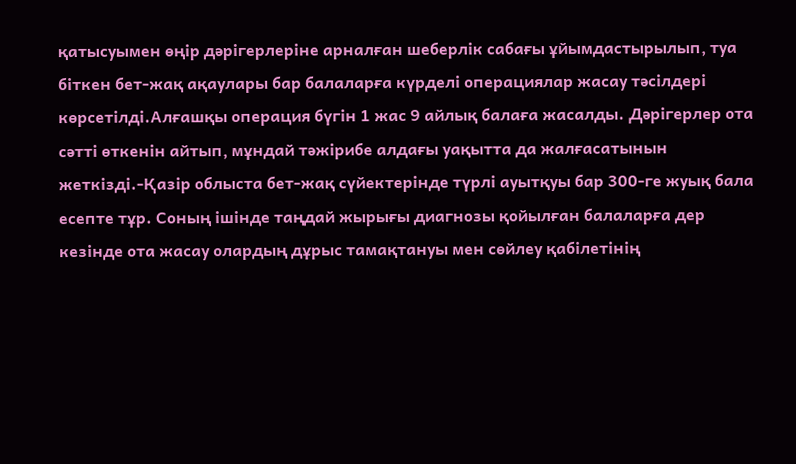қатысуымен өңір дәрігерлеріне арналған шеберлік сабағы ұйымдастырылып, туа біткен бет-жақ ақаулары бар балаларға күрделі операциялар жасау тәсілдері көрсетілді.Алғашқы операция бүгін 1 жас 9 айлық балаға жасалды. Дәрігерлер ота сәтті өткенін айтып, мұндай тәжірибе алдағы уақытта да жалғасатынын жеткізді.-Қазір облыста бет-жақ сүйектерінде түрлі ауытқуы бар 300-ге жуық бала есепте тұр. Соның ішінде таңдай жырығы диагнозы қойылған балаларға дер кезінде ота жасау олардың дұрыс тамақтануы мен сөйлеу қабілетінің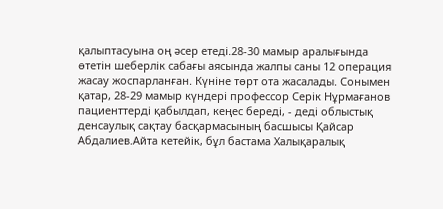қалыптасуына оң әсер етеді.28-30 мамыр аралығында өтетін шеберлік сабағы аясында жалпы саны 12 операция жасау жоспарланған. Күніне төрт ота жасалады. Сонымен қатар, 28-29 мамыр күндері профессор Серік Нұрмағанов пациенттерді қабылдап, кеңес береді, - деді облыстық денсаулық сақтау басқармасының басшысы Қайсар Абдалиев.Айта кетейік, бұл бастама Халықаралық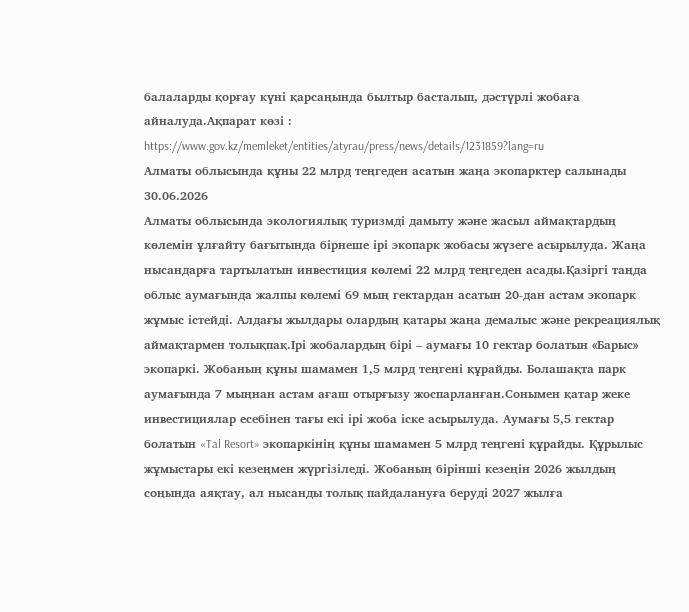балаларды қорғау күні қарсаңында былтыр басталып, дәстүрлі жобаға айналуда.Ақпарат көзі : https://www.gov.kz/memleket/entities/atyrau/press/news/details/1231859?lang=ru
Алматы облысында құны 22 млрд теңгеден асатын жаңа экопарктер салынады 30.06.2026
Алматы облысында экологиялық туризмді дамыту және жасыл аймақтардың көлемін ұлғайту бағытында бірнеше ірі экопарк жобасы жүзеге асырылуда. Жаңа нысандарға тартылатын инвестиция көлемі 22 млрд теңгеден асады.Қазіргі таңда облыс аумағында жалпы көлемі 69 мың гектардан асатын 20-дан астам экопарк жұмыс істейді. Алдағы жылдары олардың қатары жаңа демалыс және рекреациялық аймақтармен толықпақ.Ірі жобалардың бірі – аумағы 10 гектар болатын «Барыс» экопаркі. Жобаның құны шамамен 1,5 млрд теңгені құрайды. Болашақта парк аумағында 7 мыңнан астам ағаш отырғызу жоспарланған.Сонымен қатар жеке инвестициялар есебінен тағы екі ірі жоба іске асырылуда. Аумағы 5,5 гектар болатын «Tal Resort» экопаркінің құны шамамен 5 млрд теңгені құрайды. Құрылыс жұмыстары екі кезеңмен жүргізіледі. Жобаның бірінші кезеңін 2026 жылдың соңында аяқтау, ал нысанды толық пайдалануға беруді 2027 жылға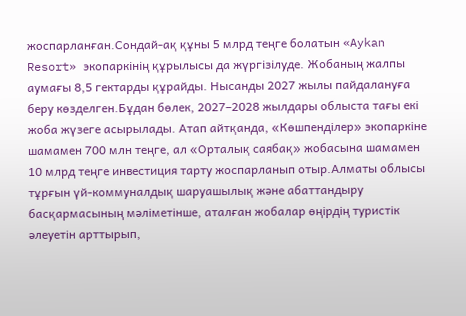жоспарланған.Сондай-ақ құны 5 млрд теңге болатын «Aykan Resort» экопаркінің құрылысы да жүргізілуде. Жобаның жалпы аумағы 8,5 гектарды құрайды. Нысанды 2027 жылы пайдалануға беру көзделген.Бұдан бөлек, 2027–2028 жылдары облыста тағы екі жоба жүзеге асырылады. Атап айтқанда, «Көшпенділер» экопаркіне шамамен 700 млн теңге, ал «Орталық саябақ» жобасына шамамен 10 млрд теңге инвестиция тарту жоспарланып отыр.Алматы облысы тұрғын үй-коммуналдық шаруашылық және абаттандыру басқармасының мәліметінше, аталған жобалар өңірдің туристік әлеуетін арттырып,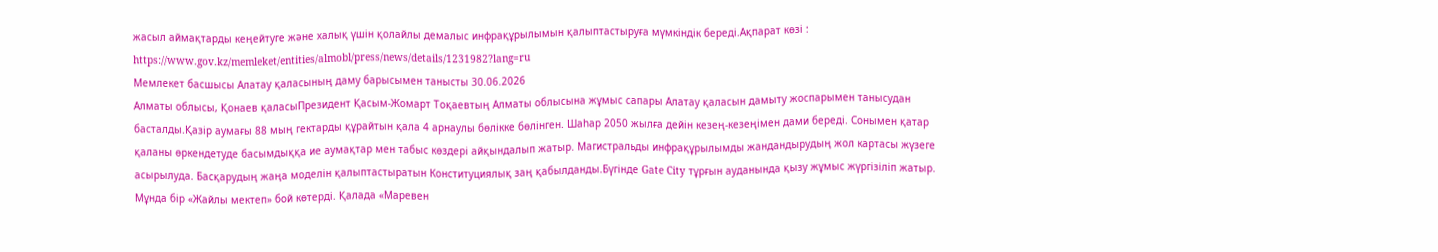жасыл аймақтарды кеңейтуге және халық үшін қолайлы демалыс инфрақұрылымын қалыптастыруға мүмкіндік береді.Ақпарат көзі : https://www.gov.kz/memleket/entities/almobl/press/news/details/1231982?lang=ru
Мемлекет басшысы Алатау қаласының даму барысымен танысты 30.06.2026
Алматы облысы, Қонаев қаласыПрезидент Қасым-Жомарт Тоқаевтың Алматы облысына жұмыс сапары Алатау қаласын дамыту жоспарымен танысудан басталды.Қазір аумағы 88 мың гектарды құрайтын қала 4 арнаулы бөлікке бөлінген. Шаһар 2050 жылға дейін кезең-кезеңімен дами береді. Сонымен қатар қаланы өркендетуде басымдыққа ие аумақтар мен табыс көздері айқындалып жатыр. Магистральды инфрақұрылымды жандандырудың жол картасы жүзеге асырылуда. Басқарудың жаңа моделін қалыптастыратын Конституциялық заң қабылданды.Бүгінде Gate City тұрғын ауданында қызу жұмыс жүргізіліп жатыр. Мұнда бір «Жайлы мектеп» бой көтерді. Қалада «Маревен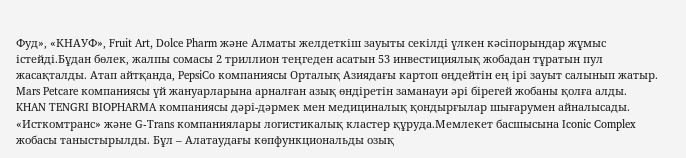Фуд», «КНАУФ», Fruit Art, Dolce Pharm және Алматы желдеткіш зауыты секілді үлкен кәсіпорындар жұмыс істейді.Бұдан бөлек, жалпы сомасы 2 триллион теңгеден асатын 53 инвестициялық жобадан тұратын пул жасақталды. Атап айтқанда, PepsiCo компаниясы Орталық Азиядағы картоп өңдейтін ең ірі зауыт салынып жатыр. Mars Petcare компаниясы үй жануарларына арналған азық өндіретін заманауи әрі бірегей жобаны қолға алды. KHAN TENGRI BIOPHARMA компаниясы дәрі-дәрмек мен медициналық қондырғылар шығарумен айналысады. «Исткомтранс» және G-Trans компаниялары логистикалық кластер құруда.Мемлекет басшысына Iconic Complex жобасы таныстырылды. Бұл – Алатаудағы көпфункциональды озық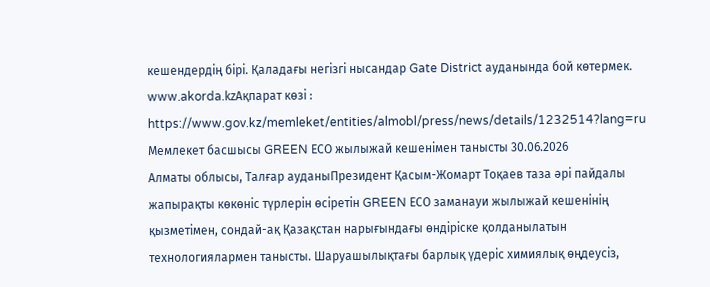кешендердің бірі. Қаладағы негізгі нысандар Gate District ауданында бой көтермек. www.akorda.kzАқпарат көзі : https://www.gov.kz/memleket/entities/almobl/press/news/details/1232514?lang=ru
Мемлекет басшысы GREEN ЕСО жылыжай кешенімен танысты 30.06.2026
Алматы облысы, Талғар ауданыПрезидент Қасым-Жомарт Тоқаев таза әрі пайдалы жапырақты көкөніс түрлерін өсіретін GREEN ЕСО заманауи жылыжай кешенінің қызметімен, сондай-ақ Қазақстан нарығындағы өндіріске қолданылатын технологиялармен танысты. Шаруашылықтағы барлық үдеріс химиялық өңдеусіз,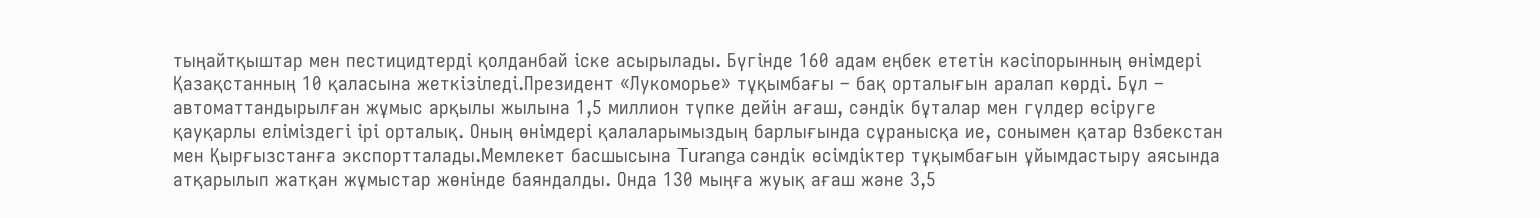тыңайтқыштар мен пестицидтерді қолданбай іске асырылады. Бүгінде 160 адам еңбек ететін кәсіпорынның өнімдері Қазақстанның 10 қаласына жеткізіледі.Президент «Лукоморье» тұқымбағы – бақ орталығын аралап көрді. Бұл – автоматтандырылған жұмыс арқылы жылына 1,5 миллион түпке дейін ағаш, сәндік бұталар мен гүлдер өсіруге қауқарлы еліміздегі ірі орталық. Оның өнімдері қалаларымыздың барлығында сұранысқа ие, сонымен қатар Өзбекстан мен Қырғызстанға экспортталады.Мемлекет басшысына Turanga сәндік өсімдіктер тұқымбағын ұйымдастыру аясында атқарылып жатқан жұмыстар жөнінде баяндалды. Онда 130 мыңға жуық ағаш және 3,5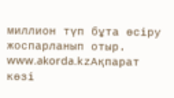миллион түп бұта өсіру жоспарланып отыр. www.akorda.kzАқпарат көзі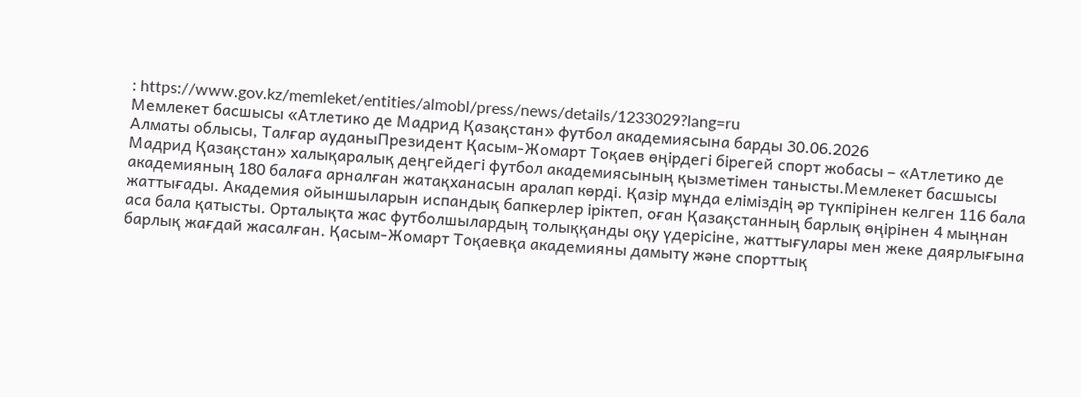: https://www.gov.kz/memleket/entities/almobl/press/news/details/1233029?lang=ru
Мемлекет басшысы «Атлетико де Мадрид Қазақстан» футбол академиясына барды 30.06.2026
Алматы облысы, Талғар ауданыПрезидент Қасым-Жомарт Тоқаев өңірдегі бірегей спорт жобасы – «Атлетико де Мадрид Қазақстан» халықаралық деңгейдегі футбол академиясының қызметімен танысты.Мемлекет басшысы академияның 180 балаға арналған жатақханасын аралап көрді. Қазір мұнда еліміздің әр түкпірінен келген 116 бала жаттығады. Академия ойыншыларын испандық бапкерлер іріктеп, оған Қазақстанның барлық өңірінен 4 мыңнан аса бала қатысты. Орталықта жас футболшылардың толыққанды оқу үдерісіне, жаттығулары мен жеке даярлығына барлық жағдай жасалған. Қасым-Жомарт Тоқаевқа академияны дамыту және спорттық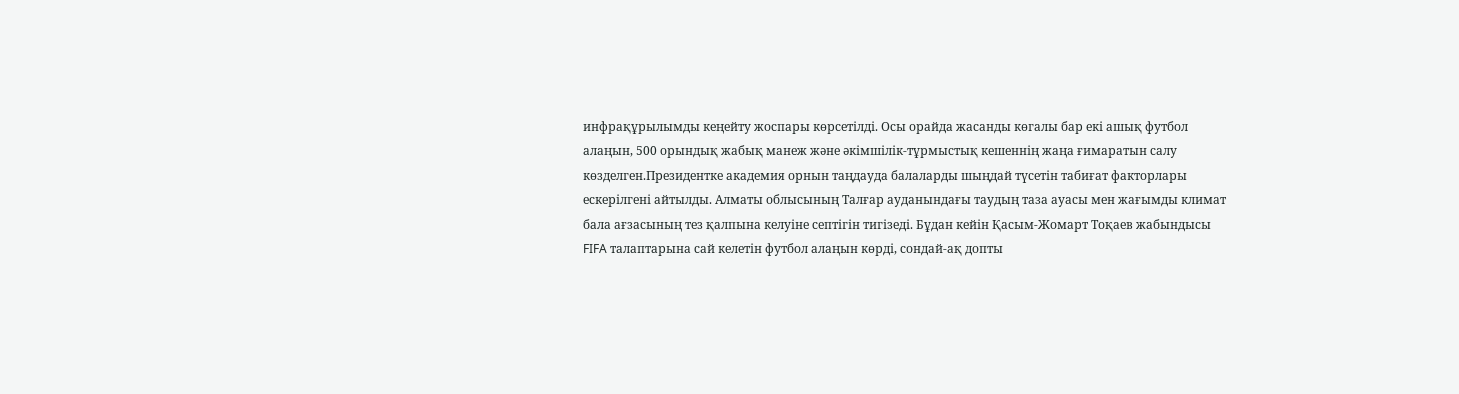инфрақұрылымды кеңейту жоспары көрсетілді. Осы орайда жасанды көгалы бар екі ашық футбол алаңын, 500 орындық жабық манеж және әкімшілік-тұрмыстық кешеннің жаңа ғимаратын салу көзделген.Президентке академия орнын таңдауда балаларды шыңдай түсетін табиғат факторлары ескерілгені айтылды. Алматы облысының Талғар ауданындағы таудың таза ауасы мен жағымды климат бала ағзасының тез қалпына келуіне септігін тигізеді. Бұдан кейін Қасым-Жомарт Тоқаев жабындысы FIFA талаптарына сай келетін футбол алаңын көрді, сондай-ақ допты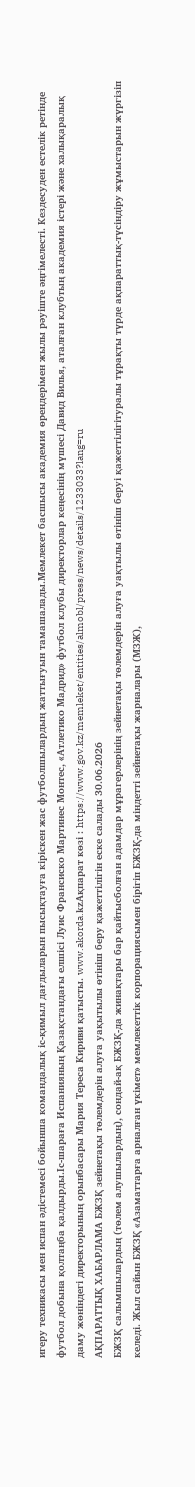игеру техникасы мен испан әдістемесі бойынша командалық іс-қимыл дағдыларын пысықтауға кіріскен жас футболшылардың жаттығуын тамашалады.Мемлекет басшысы академия өрендерімен жылы рәуіште әңгімелесті. Кездесуден естелік ретінде футбол добына қолтаңба қалдырды.Іс-шараға Испанияның Қазақстандағы елшісі Луис Франсиско Мартинес Монтес, «Атлетико Мадрид» футбол клубы директорлар кеңесінің мүшесі Давид Вилья, аталған клубтың академия істері және халықаралық даму жөніндегі директорының орынбасары Мария Тереса Кириви қатысты. www.akorda.kzАқпарат көзі : https://www.gov.kz/memleket/entities/almobl/press/news/details/1233033?lang=ru
АҚПАРАТТЫҚ ХАБАРЛАМА БЖЗҚ зейнетақы төлемдерін алуға уақытылы өтініш беру қажеттілігін еске салады 30.06.2026
БЖЗҚ салымшылардың (төлем алушылардың), сондай-ақ БЖЗҚ-да жинақтары бар қайтысболған адамдар мұрагерлерінің зейнетақы төлемдерін алуға уақтылы өтініш беруі қажеттілігітуралы тұрақты түрде ақпараттық-түсіндіру жұмыстарын жүргізіп келеді. Жыл сайын БЖЗҚ «Азаматтарға арналған үкімет» мемлекеттік корпорациясымен бірігіп БЖЗҚ-да міндетті зейнетақы жарналары (МЗЖ),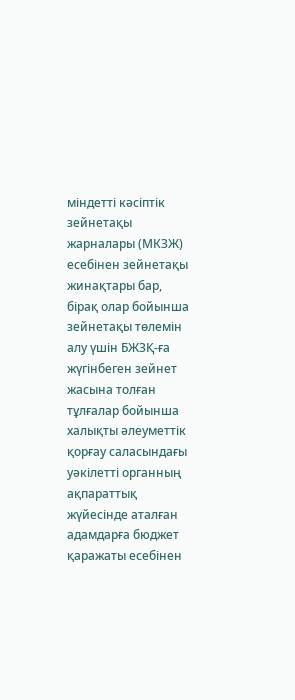міндетті кәсіптік зейнетақы жарналары (МКЗЖ) есебінен зейнетақы жинақтары бар, бірақ олар бойынша зейнетақы төлемін алу үшін БЖЗҚ-ға жүгінбеген зейнет жасына толған тұлғалар бойынша халықты әлеуметтік қорғау саласындағы уәкілетті органның ақпараттық жүйесінде аталған адамдарға бюджет қаражаты есебінен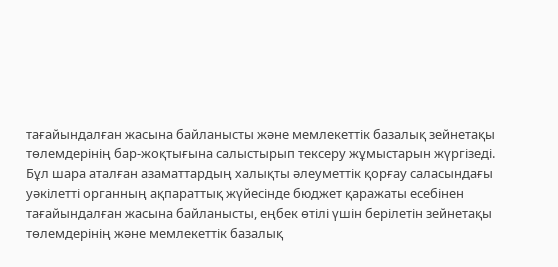тағайындалған жасына байланысты және мемлекеттік базалық зейнетақы төлемдерінің бар-жоқтығына салыстырып тексеру жұмыстарын жүргізеді. Бұл шара аталған азаматтардың халықты әлеуметтік қорғау саласындағы уәкілетті органның ақпараттық жүйесінде бюджет қаражаты есебінен тағайындалған жасына байланысты, еңбек өтілі үшін берілетін зейнетақы төлемдерінің және мемлекеттік базалық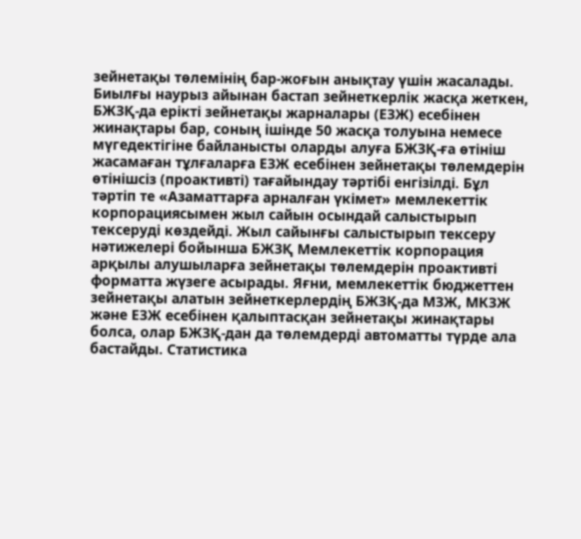зейнетақы төлемінің бар-жоғын анықтау үшін жасалады. Биылғы наурыз айынан бастап зейнеткерлік жасқа жеткен, БЖЗҚ-да ерікті зейнетақы жарналары (ЕЗЖ) есебінен жинақтары бар, соның ішінде 50 жасқа толуына немесе мүгедектігіне байланысты оларды алуға БЖЗҚ-ға өтініш жасамаған тұлғаларға ЕЗЖ есебінен зейнетақы төлемдерін өтінішсіз (проактивті) тағайындау тәртібі енгізілді. Бұл тәртіп те «Азаматтарға арналған үкімет» мемлекеттік корпорациясымен жыл сайын осындай салыстырып тексеруді көздейді. Жыл сайынғы салыстырып тексеру нәтижелері бойынша БЖЗҚ Мемлекеттік корпорация арқылы алушыларға зейнетақы төлемдерін проактивті форматта жүзеге асырады. Яғни, мемлекеттік бюджеттен зейнетақы алатын зейнеткерлердің БЖЗҚ-да МЗЖ, МКЗЖ және ЕЗЖ есебінен қалыптасқан зейнетақы жинақтары болса, олар БЖЗҚ-дан да төлемдерді автоматты түрде ала бастайды. Статистика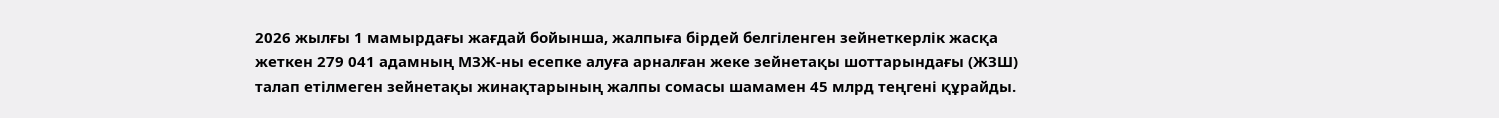2026 жылғы 1 мамырдағы жағдай бойынша, жалпыға бірдей белгіленген зейнеткерлік жасқа жеткен 279 041 адамның МЗЖ-ны есепке алуға арналған жеке зейнетақы шоттарындағы (ЖЗШ) талап етілмеген зейнетақы жинақтарының жалпы сомасы шамамен 45 млрд теңгені құрайды.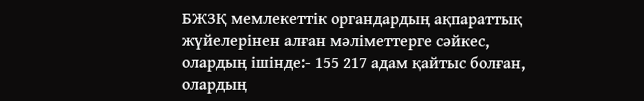БЖЗҚ мемлекеттік органдардың ақпараттық жүйелерінен алған мәліметтерге сәйкес, олардың ішінде:- 155 217 адам қайтыс болған, олардың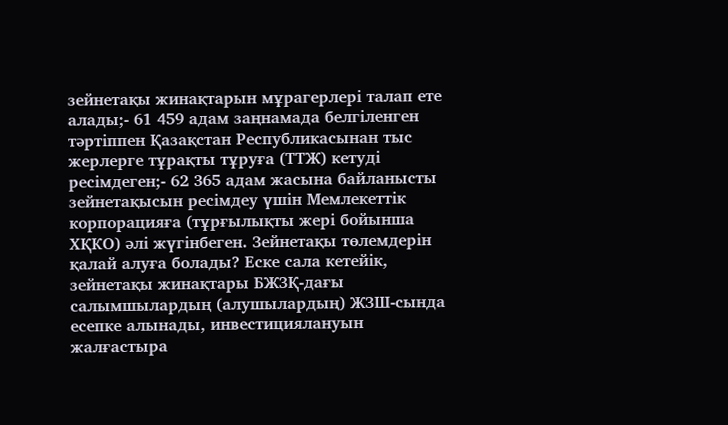зейнетақы жинақтарын мұрагерлері талап ете алады;- 61 459 адам заңнамада белгіленген тәртіппен Қазақстан Республикасынан тыс жерлерге тұрақты тұруға (ТТЖ) кетуді ресімдеген;- 62 365 адам жасына байланысты зейнетақысын ресімдеу үшін Мемлекеттік корпорацияға (тұрғылықты жері бойынша ХҚКО) әлі жүгінбеген. Зейнетақы төлемдерін қалай алуға болады? Еске сала кетейік, зейнетақы жинақтары БЖЗҚ-дағы салымшылардың (алушылардың) ЖЗШ-сында есепке алынады, инвестициялануын жалғастыра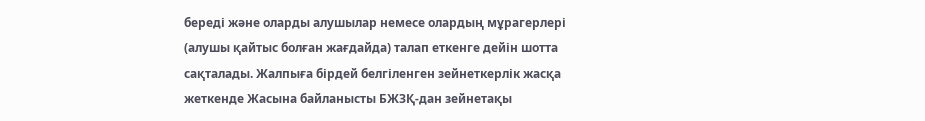береді және оларды алушылар немесе олардың мұрагерлері (алушы қайтыс болған жағдайда) талап еткенге дейін шотта сақталады. Жалпыға бірдей белгіленген зейнеткерлік жасқа жеткенде Жасына байланысты БЖЗҚ-дан зейнетақы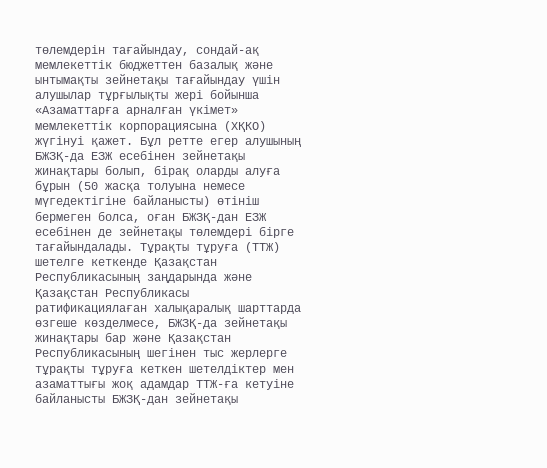төлемдерін тағайындау, сондай-ақ мемлекеттік бюджеттен базалық және ынтымақты зейнетақы тағайындау үшін алушылар тұрғылықты жері бойынша «Азаматтарға арналған үкімет» мемлекеттік корпорациясына (ХҚКО) жүгінуі қажет. Бұл ретте егер алушының БЖЗҚ-да ЕЗЖ есебінен зейнетақы жинақтары болып, бірақ оларды алуға бұрын (50 жасқа толуына немесе мүгедектігіне байланысты) өтініш бермеген болса, оған БЖЗҚ-дан ЕЗЖ есебінен де зейнетақы төлемдері бірге тағайындалады. Тұрақты тұруға (ТТЖ) шетелге кеткенде Қазақстан Республикасының заңдарында және Қазақстан Республикасы ратификациялаған халықаралық шарттарда өзгеше көзделмесе, БЖЗҚ-да зейнетақы жинақтары бар және Қазақстан Республикасының шегінен тыс жерлерге тұрақты тұруға кеткен шетелдіктер мен азаматтығы жоқ адамдар ТТЖ-ға кетуіне байланысты БЖЗҚ-дан зейнетақы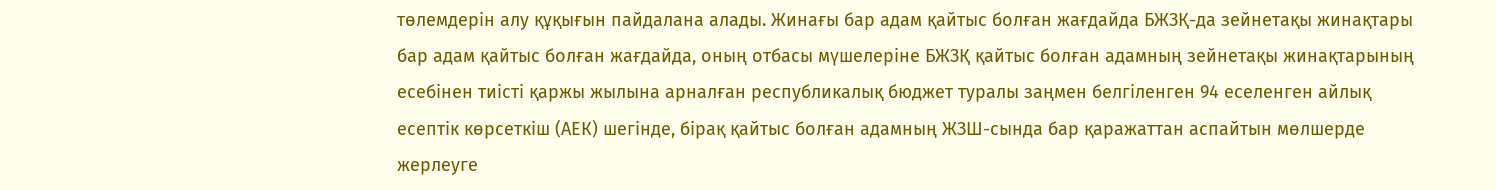төлемдерін алу құқығын пайдалана алады. Жинағы бар адам қайтыс болған жағдайда БЖЗҚ-да зейнетақы жинақтары бар адам қайтыс болған жағдайда, оның отбасы мүшелеріне БЖЗҚ қайтыс болған адамның зейнетақы жинақтарының есебінен тиісті қаржы жылына арналған республикалық бюджет туралы заңмен белгіленген 94 еселенген айлық есептік көрсеткіш (АЕК) шегінде, бірақ қайтыс болған адамның ЖЗШ-сында бар қаражаттан аспайтын мөлшерде жерлеуге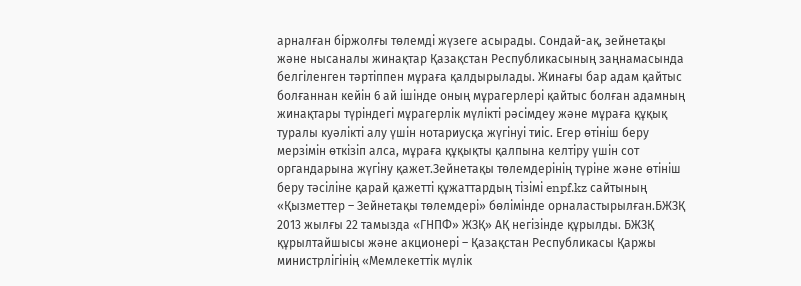арналған біржолғы төлемді жүзеге асырады. Сондай-ақ, зейнетақы және нысаналы жинақтар Қазақстан Республикасының заңнамасында белгіленген тәртіппен мұраға қалдырылады. Жинағы бар адам қайтыс болғаннан кейін 6 ай ішінде оның мұрагерлері қайтыс болған адамның жинақтары түріндегі мұрагерлік мүлікті рәсімдеу және мұраға құқық туралы куәлікті алу үшін нотариусқа жүгінуі тиіс. Егер өтініш беру мерзімін өткізіп алса, мұраға құқықты қалпына келтіру үшін сот органдарына жүгіну қажет.Зейнетақы төлемдерінің түріне және өтініш беру тәсіліне қарай қажетті құжаттардың тізімі enpf.kz сайтының «Қызметтер – Зейнетақы төлемдері» бөлімінде орналастырылған.БЖЗҚ 2013 жылғы 22 тамызда «ГНПФ» ЖЗҚ» АҚ негізінде құрылды. БЖЗҚ құрылтайшысы және акционері – Қазақстан Республикасы Қаржы министрлігінің «Мемлекеттік мүлік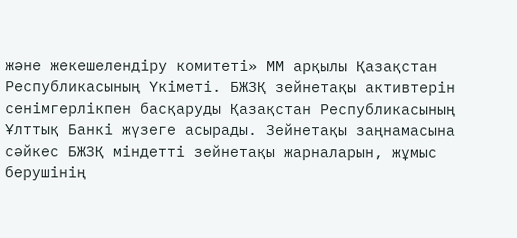және жекешелендіру комитеті» ММ арқылы Қазақстан Республикасының Үкіметі. БЖЗҚ зейнетақы активтерін сенімгерлікпен басқаруды Қазақстан Республикасының Ұлттық Банкі жүзеге асырады. Зейнетақы заңнамасына сәйкес БЖЗҚ міндетті зейнетақы жарналарын, жұмыс берушінің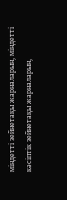міндетті зейнетақы жарналарын, міндетті кәсіптік зейнетақы жарналарын,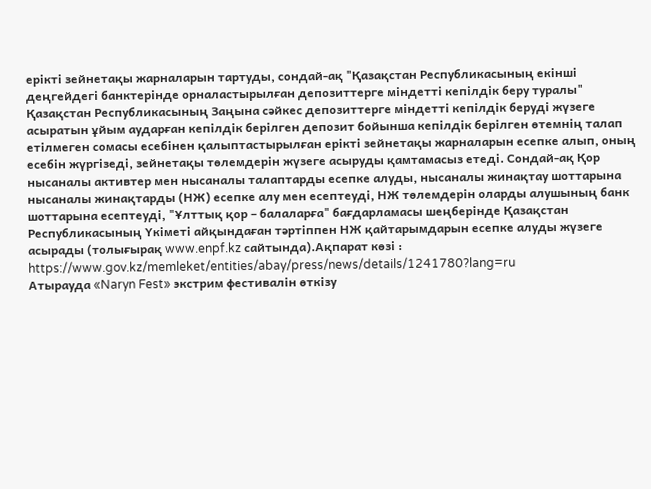ерікті зейнетақы жарналарын тартуды, сондай-ақ "Қазақстан Республикасының екінші деңгейдегі банктерінде орналастырылған депозиттерге міндетті кепілдік беру туралы" Қазақстан Республикасының Заңына сәйкес депозиттерге міндетті кепілдік беруді жүзеге асыратын ұйым аударған кепілдік берілген депозит бойынша кепілдік берілген өтемнің талап етілмеген сомасы есебінен қалыптастырылған ерікті зейнетақы жарналарын есепке алып, оның есебін жүргізеді, зейнетақы төлемдерін жүзеге асыруды қамтамасыз етеді. Сондай-ақ Қор нысаналы активтер мен нысаналы талаптарды есепке алуды, нысаналы жинақтау шоттарына нысаналы жинақтарды (НЖ) есепке алу мен есептеуді, НЖ төлемдерін оларды алушының банк шоттарына есептеуді, "Ұлттық қор – балаларға" бағдарламасы шеңберінде Қазақстан Республикасының Үкіметі айқындаған тәртіппен НЖ қайтарымдарын есепке алуды жүзеге асырады (толығырақ www.enpf.kz сайтында).Ақпарат көзі : https://www.gov.kz/memleket/entities/abay/press/news/details/1241780?lang=ru
Атырауда «Naryn Fest» экстрим фестивалін өткізу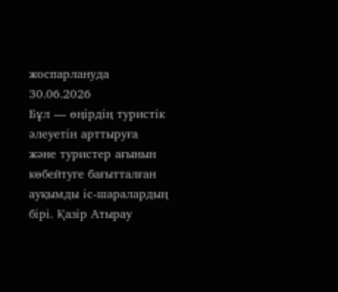жоспарлануда 30.06.2026
Бұл — өңірдің туристік әлеуетін арттыруға және туристер ағынын көбейтуге бағытталған ауқымды іс-шаралардың бірі. Қазір Атырау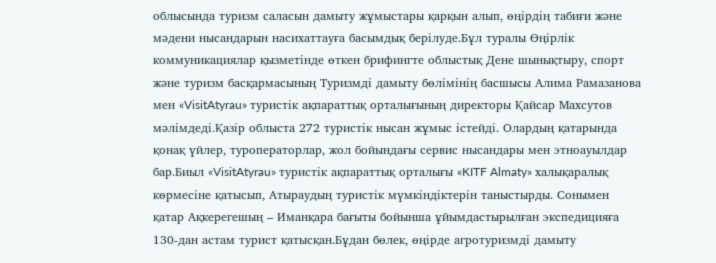облысында туризм саласын дамыту жұмыстары қарқын алып, өңірдің табиғи және мәдени нысандарын насихаттауға басымдық берілуде.Бұл туралы Өңірлік коммуникациялар қызметінде өткен брифингте облыстық Дене шынықтыру, спорт және туризм басқармасының Туризмді дамыту бөлімінің басшысы Алима Рамазанова мен «VisitAtyrau» туристік ақпараттық орталығының директоры Қайсар Махсутов мәлімдеді.Қазір облыста 272 туристік нысан жұмыс істейді. Олардың қатарында қонақ үйлер, туроператорлар, жол бойындағы сервис нысандары мен этноауылдар бар.Биыл «VisitAtyrau» туристік ақпараттық орталығы «KITF Almaty» халықаралық көрмесіне қатысып, Атыраудың туристік мүмкіндіктерін таныстырды. Сонымен қатар Ақкерегешың – Иманқара бағыты бойынша ұйымдастырылған экспедицияға 130-дан астам турист қатысқан.Бұдан бөлек, өңірде агротуризмді дамыту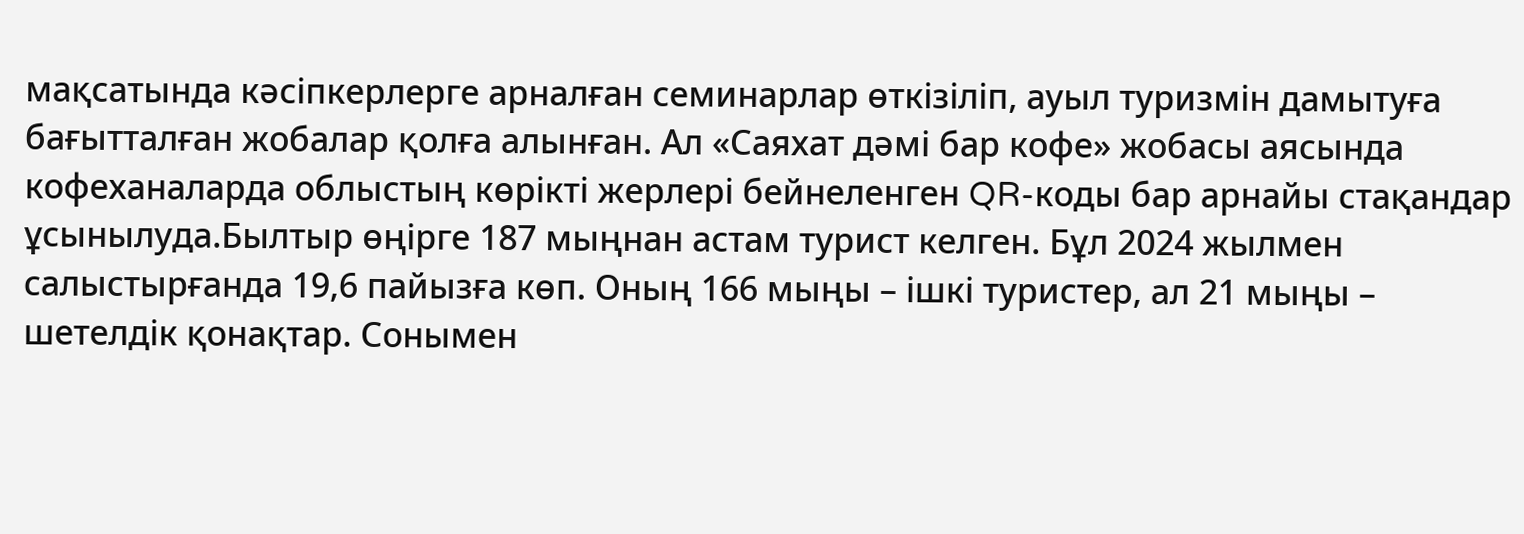мақсатында кәсіпкерлерге арналған семинарлар өткізіліп, ауыл туризмін дамытуға бағытталған жобалар қолға алынған. Ал «Саяхат дәмі бар кофе» жобасы аясында кофеханаларда облыстың көрікті жерлері бейнеленген QR-коды бар арнайы стақандар ұсынылуда.Былтыр өңірге 187 мыңнан астам турист келген. Бұл 2024 жылмен салыстырғанда 19,6 пайызға көп. Оның 166 мыңы – ішкі туристер, ал 21 мыңы – шетелдік қонақтар. Сонымен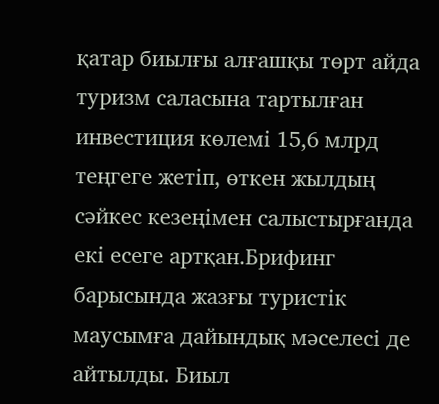қатар биылғы алғашқы төрт айда туризм саласына тартылған инвестиция көлемі 15,6 млрд теңгеге жетіп, өткен жылдың сәйкес кезеңімен салыстырғанда екі есеге артқан.Брифинг барысында жазғы туристік маусымға дайындық мәселесі де айтылды. Биыл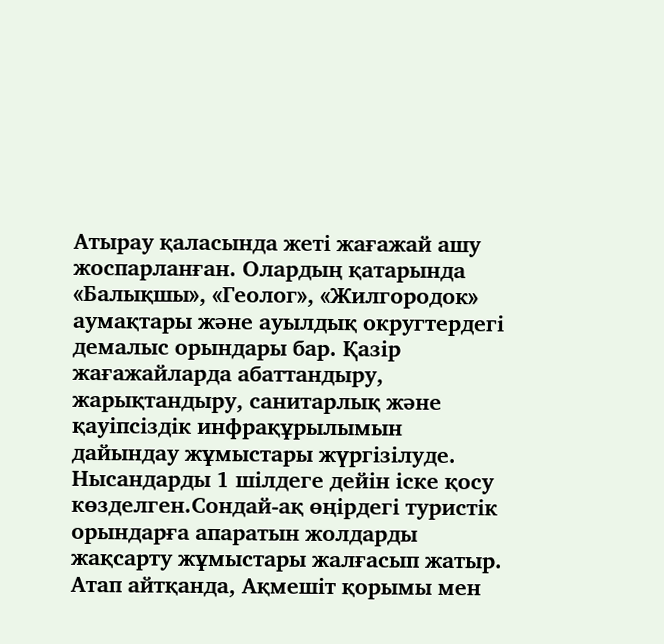Атырау қаласында жеті жағажай ашу жоспарланған. Олардың қатарында «Балықшы», «Геолог», «Жилгородок» аумақтары және ауылдық округтердегі демалыс орындары бар. Қазір жағажайларда абаттандыру, жарықтандыру, санитарлық және қауіпсіздік инфрақұрылымын дайындау жұмыстары жүргізілуде. Нысандарды 1 шілдеге дейін іске қосу көзделген.Сондай-ақ өңірдегі туристік орындарға апаратын жолдарды жақсарту жұмыстары жалғасып жатыр. Атап айтқанда, Ақмешіт қорымы мен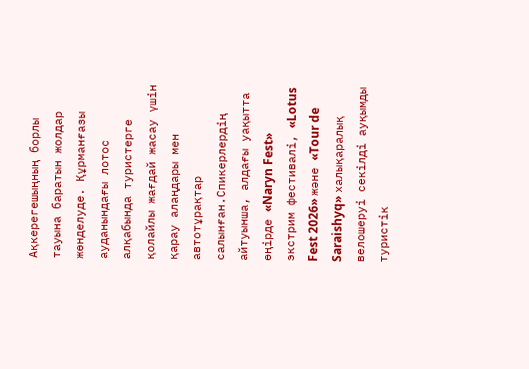Ақкерегешыңның борлы тауына баратын жолдар жөнделуде. Құрманғазы ауданындағы лотос алқабында туристерге қолайлы жағдай жасау үшін қарау алаңдары мен автотұрақтар салынған.Спикерлердің айтуынша, алдағы уақытта өңірде «Naryn Fest» экстрим фестивалі, «Lotus Fest 2026» және «Tour de Saraishyq» халықаралық велошеруі секілді ауқымды туристік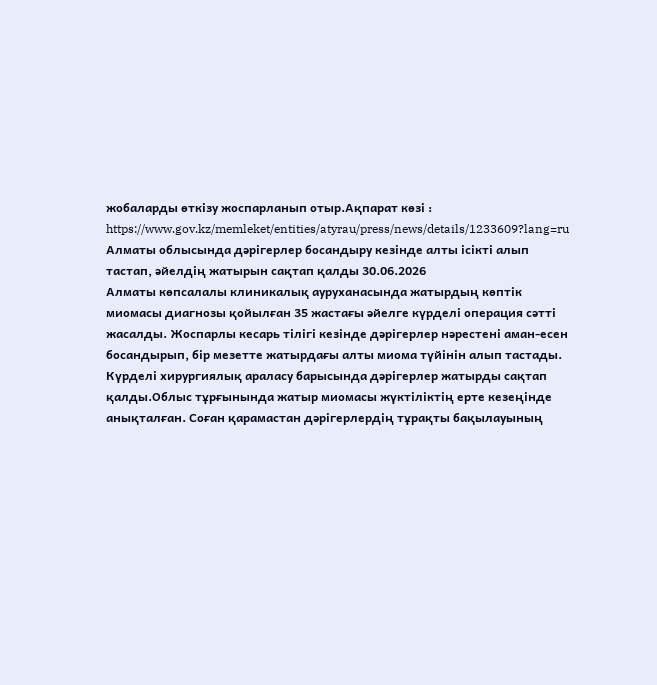жобаларды өткізу жоспарланып отыр.Ақпарат көзі : https://www.gov.kz/memleket/entities/atyrau/press/news/details/1233609?lang=ru
Алматы облысында дәрігерлер босандыру кезінде алты ісікті алып тастап, әйелдің жатырын сақтап қалды 30.06.2026
Алматы көпсалалы клиникалық ауруханасында жатырдың көптік миомасы диагнозы қойылған 35 жастағы әйелге күрделі операция сәтті жасалды. Жоспарлы кесарь тілігі кезінде дәрігерлер нәрестені аман-есен босандырып, бір мезетте жатырдағы алты миома түйінін алып тастады. Күрделі хирургиялық араласу барысында дәрігерлер жатырды сақтап қалды.Облыс тұрғынында жатыр миомасы жүктіліктің ерте кезеңінде анықталған. Соған қарамастан дәрігерлердің тұрақты бақылауының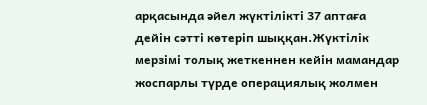арқасында әйел жүктілікті 37 аптаға дейін сәтті көтеріп шыққан.Жүктілік мерзімі толық жеткеннен кейін мамандар жоспарлы түрде операциялық жолмен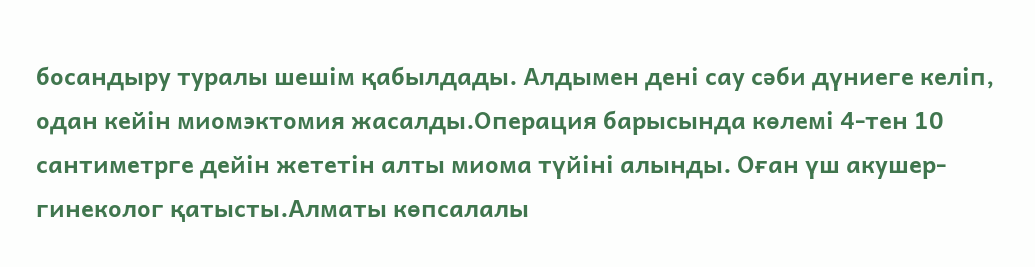босандыру туралы шешім қабылдады. Алдымен дені сау сәби дүниеге келіп, одан кейін миомэктомия жасалды.Операция барысында көлемі 4-тен 10 сантиметрге дейін жететін алты миома түйіні алынды. Оған үш акушер-гинеколог қатысты.Алматы көпсалалы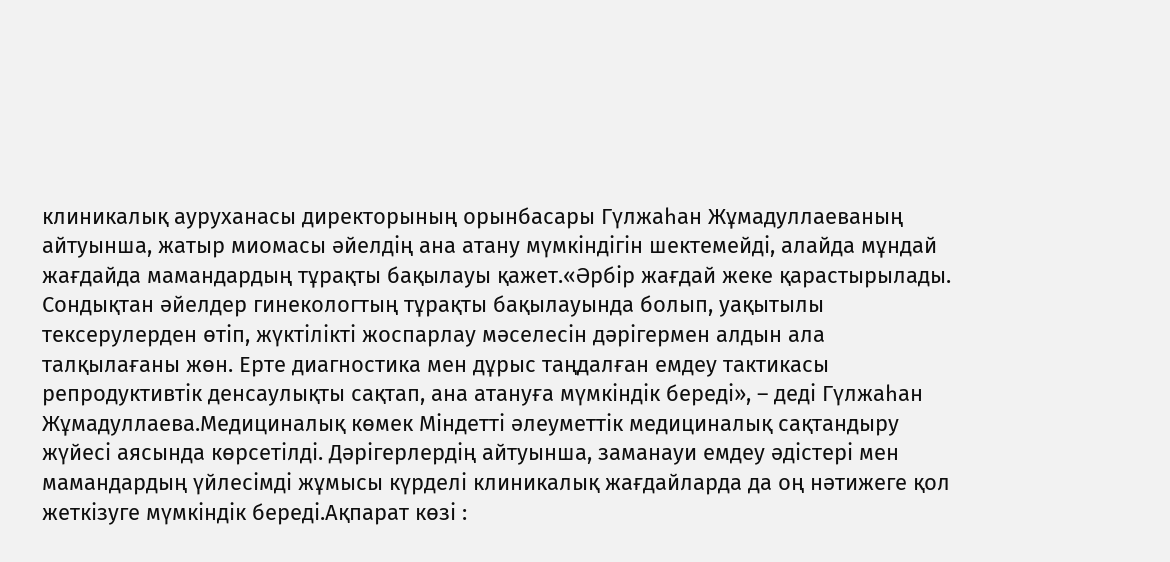клиникалық ауруханасы директорының орынбасары Гүлжаһан Жұмадуллаеваның айтуынша, жатыр миомасы әйелдің ана атану мүмкіндігін шектемейді, алайда мұндай жағдайда мамандардың тұрақты бақылауы қажет.«Әрбір жағдай жеке қарастырылады. Сондықтан әйелдер гинекологтың тұрақты бақылауында болып, уақытылы тексерулерден өтіп, жүктілікті жоспарлау мәселесін дәрігермен алдын ала талқылағаны жөн. Ерте диагностика мен дұрыс таңдалған емдеу тактикасы репродуктивтік денсаулықты сақтап, ана атануға мүмкіндік береді», – деді Гүлжаһан Жұмадуллаева.Медициналық көмек Міндетті әлеуметтік медициналық сақтандыру жүйесі аясында көрсетілді. Дәрігерлердің айтуынша, заманауи емдеу әдістері мен мамандардың үйлесімді жұмысы күрделі клиникалық жағдайларда да оң нәтижеге қол жеткізуге мүмкіндік береді.Ақпарат көзі :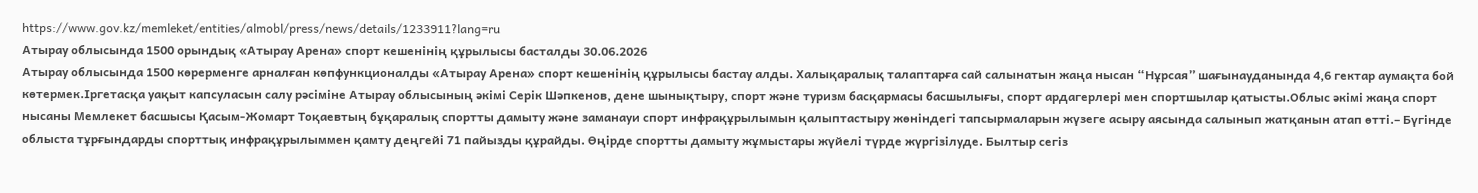https://www.gov.kz/memleket/entities/almobl/press/news/details/1233911?lang=ru
Атырау облысында 1500 орындық «Атырау Арена» спорт кешенінің құрылысы басталды 30.06.2026
Атырау облысында 1500 көрерменге арналған көпфункционалды «Атырау Арена» спорт кешенінің құрылысы бастау алды. Халықаралық талаптарға сай салынатын жаңа нысан “Нұрсая” шағынауданында 4,6 гектар аумақта бой көтермек.Іргетасқа уақыт капсуласын салу рәсіміне Атырау облысының әкімі Серік Шәпкенов, дене шынықтыру, спорт және туризм басқармасы басшылығы, спорт ардагерлері мен спортшылар қатысты.Облыс әкімі жаңа спорт нысаны Мемлекет басшысы Қасым-Жомарт Тоқаевтың бұқаралық спортты дамыту және заманауи спорт инфрақұрылымын қалыптастыру жөніндегі тапсырмаларын жүзеге асыру аясында салынып жатқанын атап өтті.– Бүгінде облыста тұрғындарды спорттық инфрақұрылыммен қамту деңгейі 71 пайызды құрайды. Өңірде спортты дамыту жұмыстары жүйелі түрде жүргізілуде. Былтыр сегіз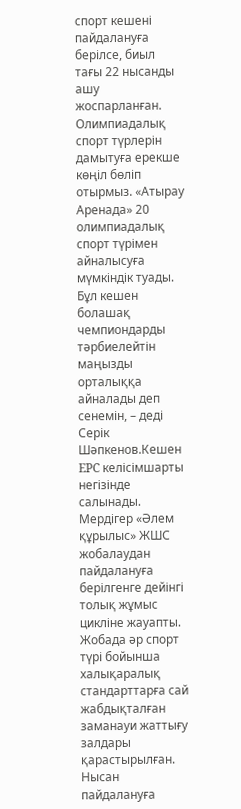спорт кешені пайдалануға берілсе, биыл тағы 22 нысанды ашу жоспарланған. Олимпиадалық спорт түрлерін дамытуға ерекше көңіл бөліп отырмыз. «Атырау Аренада» 20 олимпиадалық спорт түрімен айналысуға мүмкіндік туады. Бұл кешен болашақ чемпиондарды тәрбиелейтін маңызды орталыққа айналады деп сенемін, – деді Серік Шәпкенов.Кешен EPC келісімшарты негізінде салынады. Мердігер «Әлем құрылыс» ЖШС жобалаудан пайдалануға берілгенге дейінгі толық жұмыс цикліне жауапты. Жобада әр спорт түрі бойынша халықаралық стандарттарға сай жабдықталған заманауи жаттығу залдары қарастырылған. Нысан пайдалануға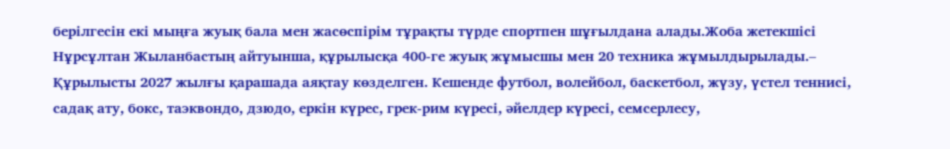берілгесін екі мыңға жуық бала мен жасөспірім тұрақты түрде спортпен шұғылдана алады.Жоба жетекшісі Нұрсұлтан Жыланбастың айтуынша, құрылысқа 400-ге жуық жұмысшы мен 20 техника жұмылдырылады.– Құрылысты 2027 жылғы қарашада аяқтау көзделген. Кешенде футбол, волейбол, баскетбол, жүзу, үстел теннисі, садақ ату, бокс, таэквондо, дзюдо, еркін күрес, грек-рим күресі, әйелдер күресі, семсерлесу,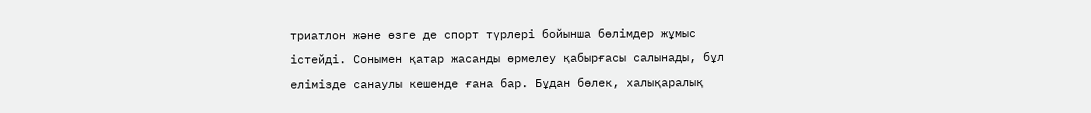триатлон және өзге де спорт түрлері бойынша бөлімдер жұмыс істейді. Сонымен қатар жасанды өрмелеу қабырғасы салынады, бұл елімізде санаулы кешенде ғана бар. Бұдан бөлек, халықаралық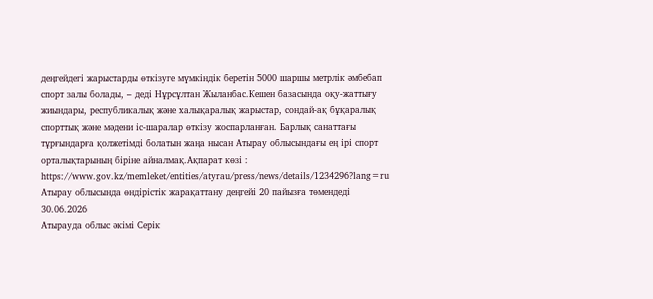деңгейдегі жарыстарды өткізуге мүмкіндік беретін 5000 шаршы метрлік әмбебап спорт залы болады, – деді Нұрсұлтан Жыланбас.Кешен базасында оқу-жаттығу жиындары, республикалық және халықаралық жарыстар, сондай-ақ бұқаралық спорттық және мәдени іс-шаралар өткізу жоспарланған. Барлық санаттағы тұрғындарға қолжетімді болатын жаңа нысан Атырау облысындағы ең ірі спорт орталықтарының біріне айналмақ.Ақпарат көзі : https://www.gov.kz/memleket/entities/atyrau/press/news/details/1234296?lang=ru
Атырау облысында өндірістік жарақаттану деңгейі 20 пайызға төмендеді 30.06.2026
Атырауда облыс әкімі Серік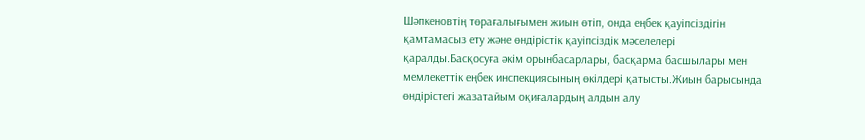Шәпкеновтің төрағалығымен жиын өтіп, онда еңбек қауіпсіздігін қамтамасыз ету және өндірістік қауіпсіздік мәселелері қаралды.Басқосуға әкім орынбасарлары, басқарма басшылары мен мемлекеттік еңбек инспекциясының өкілдері қатысты.Жиын барысында өндірістегі жазатайым оқиғалардың алдын алу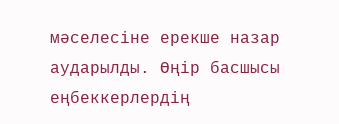мәселесіне ерекше назар аударылды. Өңір басшысы еңбеккерлердің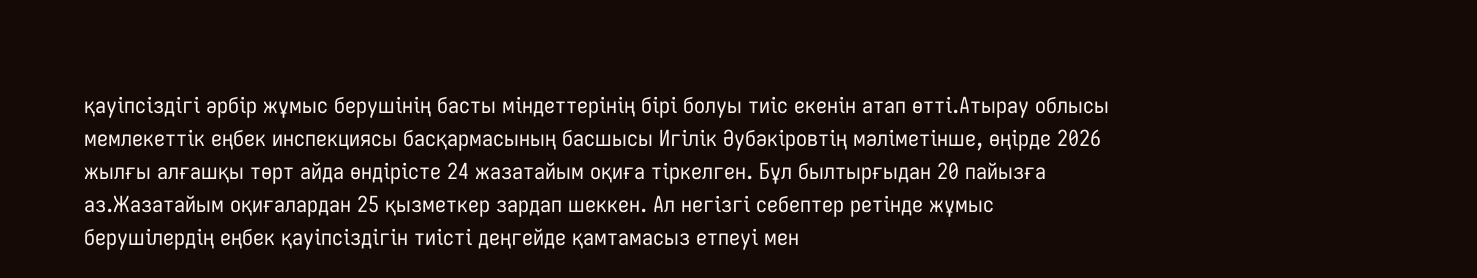қауіпсіздігі әрбір жұмыс берушінің басты міндеттерінің бірі болуы тиіс екенін атап өтті.Атырау облысы мемлекеттік еңбек инспекциясы басқармасының басшысы Игілік Әубәкіровтің мәліметінше, өңірде 2026 жылғы алғашқы төрт айда өндірісте 24 жазатайым оқиға тіркелген. Бұл былтырғыдан 20 пайызға аз.Жазатайым оқиғалардан 25 қызметкер зардап шеккен. Ал негізгі себептер ретінде жұмыс берушілердің еңбек қауіпсіздігін тиісті деңгейде қамтамасыз етпеуі мен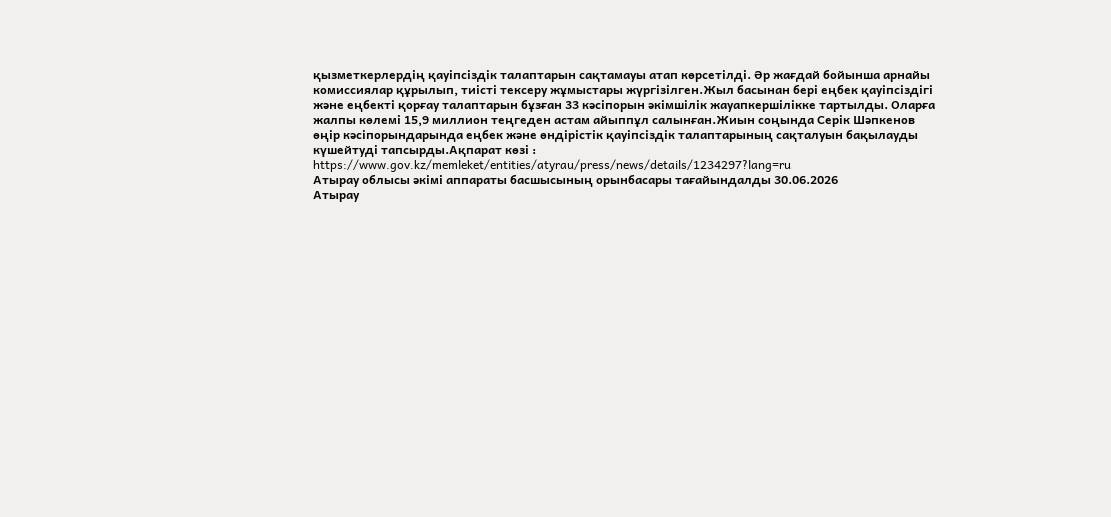қызметкерлердің қауіпсіздік талаптарын сақтамауы атап көрсетілді. Әр жағдай бойынша арнайы комиссиялар құрылып, тиісті тексеру жұмыстары жүргізілген.Жыл басынан бері еңбек қауіпсіздігі және еңбекті қорғау талаптарын бұзған 33 кәсіпорын әкімшілік жауапкершілікке тартылды. Оларға жалпы көлемі 15,9 миллион теңгеден астам айыппұл салынған.Жиын соңында Серік Шәпкенов өңір кәсіпорындарында еңбек және өндірістік қауіпсіздік талаптарының сақталуын бақылауды күшейтуді тапсырды.Ақпарат көзі : https://www.gov.kz/memleket/entities/atyrau/press/news/details/1234297?lang=ru
Атырау облысы әкімі аппараты басшысының орынбасары тағайындалды 30.06.2026
Атырау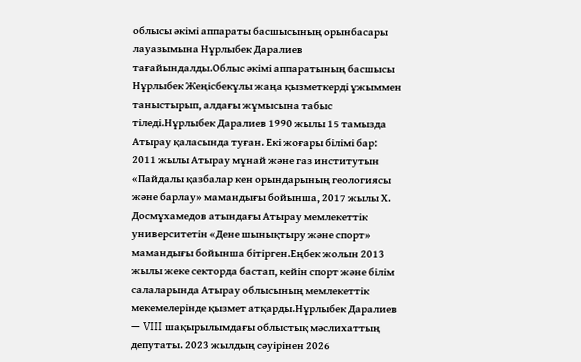облысы әкімі аппараты басшысының орынбасары лауазымына Нұрлыбек Даралиев тағайындалды.Облыс әкімі аппаратының басшысы Нұрлыбек Жеңісбекұлы жаңа қызметкерді ұжыммен таныстырып, алдағы жұмысына табыс тіледі.Нұрлыбек Даралиев 1990 жылы 15 тамызда Атырау қаласында туған. Екі жоғары білімі бар: 2011 жылы Атырау мұнай және газ институтын «Пайдалы қазбалар кен орындарының геологиясы және барлау» мамандығы бойынша, 2017 жылы Х. Досмұхамедов атындағы Атырау мемлекеттік университетін «Дене шынықтыру және спорт» мамандығы бойынша бітірген.Еңбек жолын 2013 жылы жеке секторда бастап, кейін спорт және білім салаларында Атырау облысының мемлекеттік мекемелерінде қызмет атқарды.Нұрлыбек Даралиев — VIII шақырылымдағы облыстық мәслихаттың депутаты. 2023 жылдың сәуірінен 2026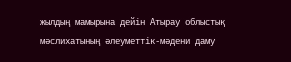жылдың мамырына дейін Атырау облыстық мәслихатының әлеуметтік-мәдени даму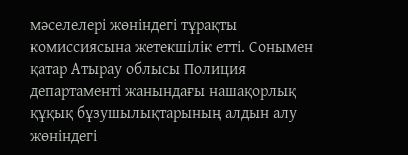мәселелері жөніндегі тұрақты комиссиясына жетекшілік етті. Сонымен қатар Атырау облысы Полиция департаменті жанындағы нашақорлық құқық бұзушылықтарының алдын алу жөніндегі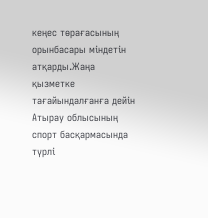кеңес төрағасының орынбасары міндетін атқарды.Жаңа қызметке тағайындалғанға дейін Атырау облысының спорт басқармасында түрлі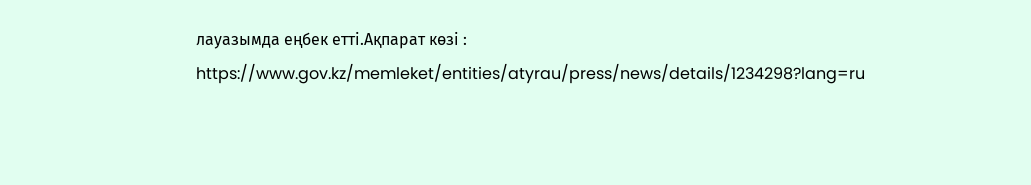лауазымда еңбек етті.Ақпарат көзі : https://www.gov.kz/memleket/entities/atyrau/press/news/details/1234298?lang=ru